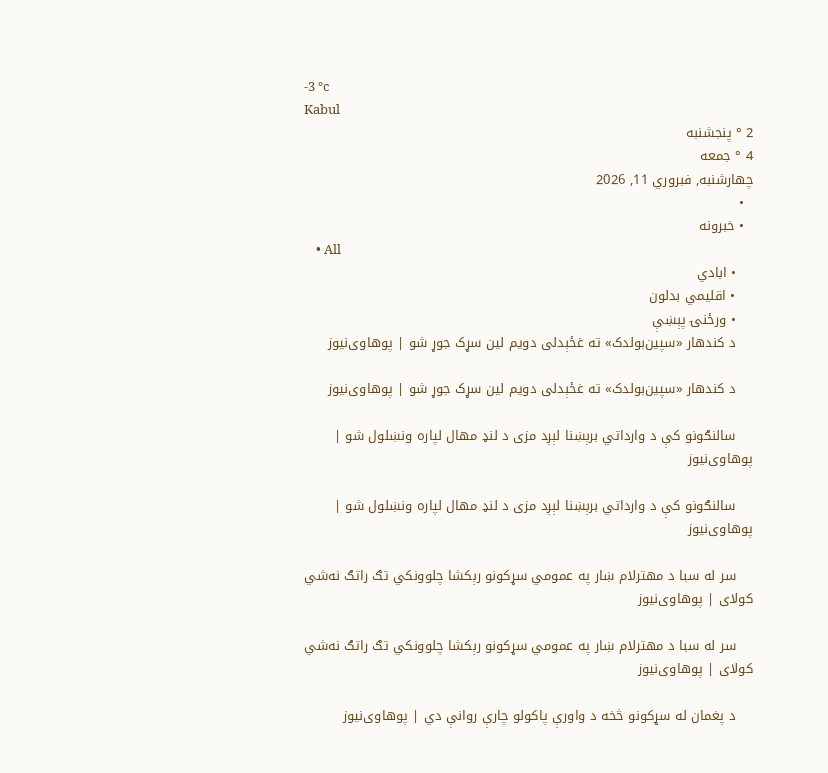-3 °c
Kabul
2 ° پنجشنبه
4 ° جمعه
چهارشنبه, فبروري 11, 2026
  •
  • خبرونه
    • All
    • ابادي
    • اقلیمي بدلون
    • ورځنۍ پېښې
    د کندهار «سپین‌بولدک» ته غځېدلی دویم لین سړک جوړ شو | پوهاوی‌نیوز

    د کندهار «سپین‌بولدک» ته غځېدلی دویم لین سړک جوړ شو | پوهاوی‌نیوز

    سالنګونو کې د وارداتي برېښنا لېږد مزی د لنډ مهال لپاره ونښلول شو | پوهاوی‌نیوز

    سالنګونو کې د وارداتي برېښنا لېږد مزی د لنډ مهال لپاره ونښلول شو | پوهاوی‌نیوز

    سر له سبا د مهترلام ښار په عمومي سړکونو رېکشا چلوونکي تګ راتګ نه‌شي کولای | پوهاوی‌نیوز

    سر له سبا د مهترلام ښار په عمومي سړکونو رېکشا چلوونکي تګ راتګ نه‌شي کولای | پوهاوی‌نیوز

    د پغمان له سړکونو څخه د واورې پاکولو چارې روانې دي | پوهاوی‌نیوز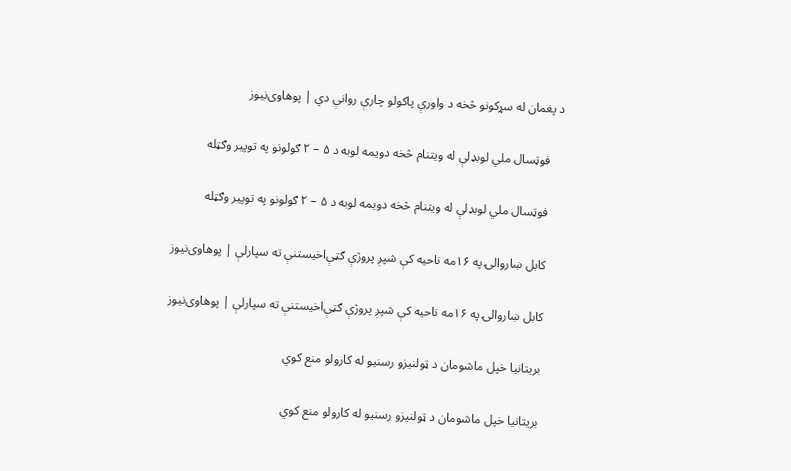د پغمان له سړکونو څخه د واورې پاکولو چارې روانې دي | پوهاوی‌نیوز

    فوټسال ملي لوبډلې له ویتنام څخه دویمه لوبه د ۵ – ۲ ګولونو په توپیر وګټله

    فوټسال ملي لوبډلې له ویتنام څخه دویمه لوبه د ۵ – ۲ ګولونو په توپیر وګټله

    کابل ښاروالۍ په ۱۶مه ناحیه کې شپږ پروژې ګټې‌اخیستنې ته سپارلې | پوهاوی‌نیوز

    کابل ښاروالۍ په ۱۶مه ناحیه کې شپږ پروژې ګټې‌اخیستنې ته سپارلې | پوهاوی‌نیوز

    بریتانیا خپل ماشومان د ټولنیزو رسنیو له کارولو منع کوي

    بریتانیا خپل ماشومان د ټولنیزو رسنیو له کارولو منع کوي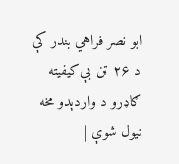ابو نصر فراهي بندر کې د ۲۶ ټن بې‌کیفیته ګاډرو د واردېدو مخه نیول شوې |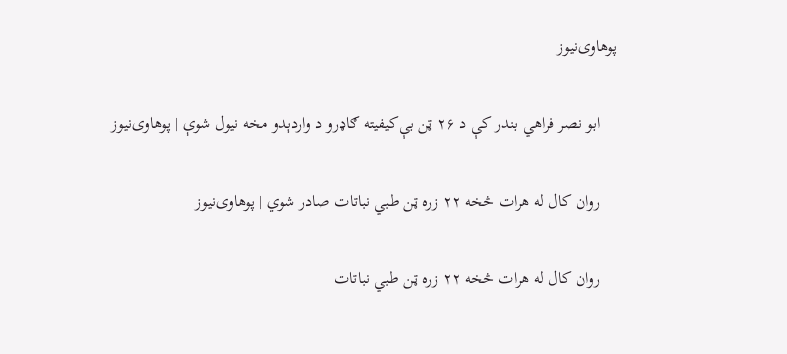پوهاوی‌نیوز

    ابو نصر فراهي بندر کې د ۲۶ ټن بې‌کیفیته ګاډرو د واردېدو مخه نیول شوې | پوهاوی‌نیوز

    روان کال له هرات څخه ۲۲ زره ټن طبي نباتات صادر شوي | پوهاوی‌نیوز

    روان کال له هرات څخه ۲۲ زره ټن طبي نباتات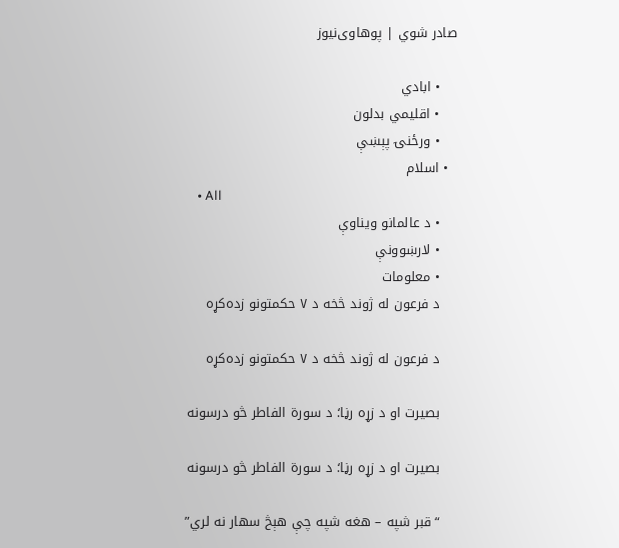صادر شوي | پوهاوی‌نیوز

    • ابادي
    • اقلیمي بدلون
    • ورځنۍ پېښې
  • اسلام
    • All
    • د عالمانو ویناوې
    • لارښوونې
    • معلومات
    د فرعون له ژوند څخه د ۷ حکمتونو زده‌کړه

    د فرعون له ژوند څخه د ۷ حکمتونو زده‌کړه

    بصیرت او د زړه رڼا؛ د سورة الفاطر څو درسونه

    بصیرت او د زړه رڼا؛ د سورة الفاطر څو درسونه

    “قبر شپه – هغه شپه چې هېڅ سهار نه لري”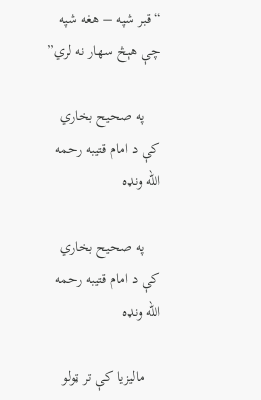“قبر شپه – هغه شپه چې هېڅ سهار نه لري”

    په صحیح بخاري کې د امام قتیبه رحمه الله ونډه

    په صحیح بخاري کې د امام قتیبه رحمه الله ونډه

    مالیزیا کې تر ټولو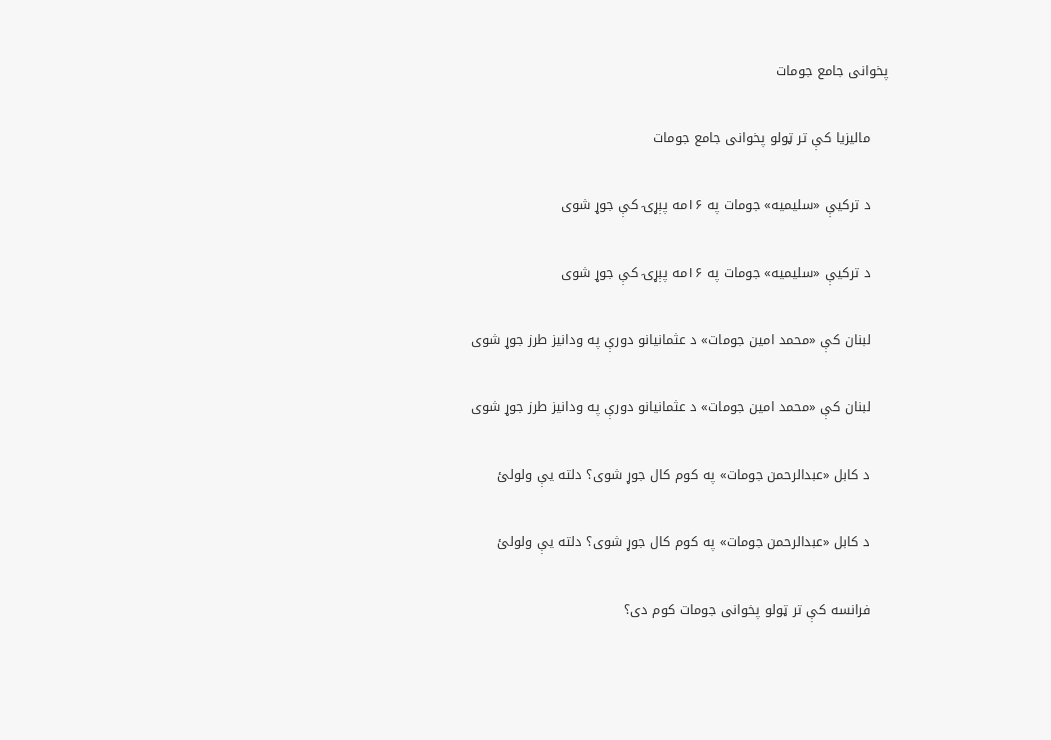پخوانی جامع جومات

    مالیزیا کې تر ټولو پخوانی جامع جومات

    د ترکیې «سلیمیه» جومات په ۱۶مه پېړۍ کې جوړ شوی

    د ترکیې «سلیمیه» جومات په ۱۶مه پېړۍ کې جوړ شوی

    لبنان کې «محمد امین جومات» د عثمانیانو دورې په ودانیز طرز جوړ شوی

    لبنان کې «محمد امین جومات» د عثمانیانو دورې په ودانیز طرز جوړ شوی

    د کابل «عبدالرحمن جومات» په کوم کال جوړ شوی؟ دلته یې ولولئ

    د کابل «عبدالرحمن جومات» په کوم کال جوړ شوی؟ دلته یې ولولئ

    فرانسه کې تر ټولو پخوانی جومات کوم دی؟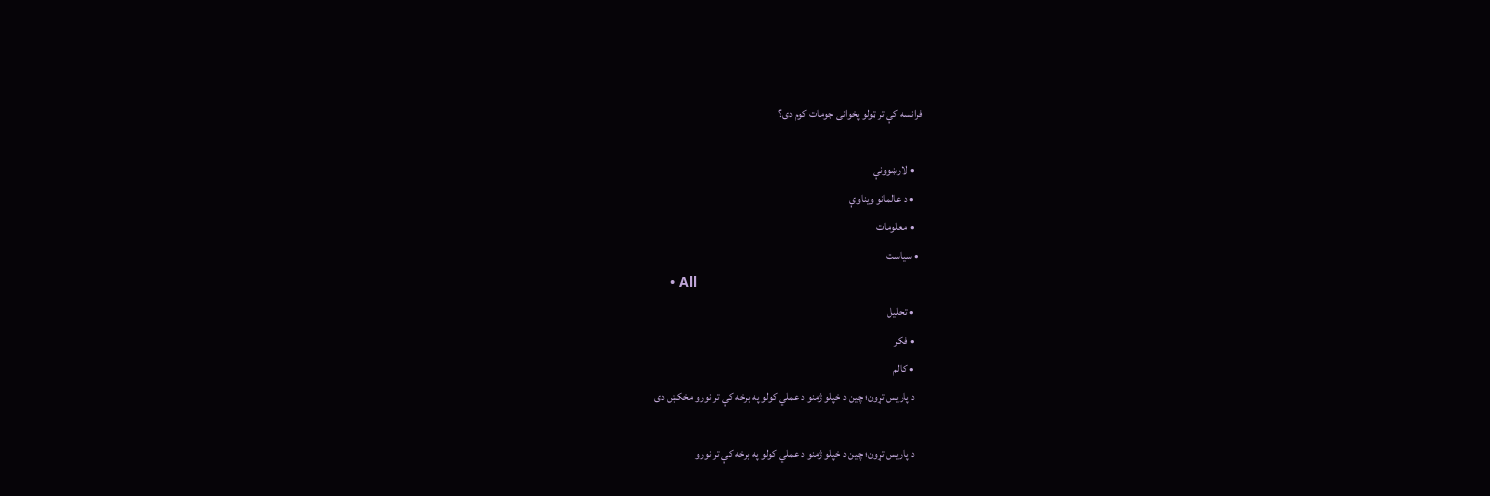فرانسه کې تر ټولو پخوانی جومات کوم دی؟

    • لارښوونې
    • د عالمانو ویناوې
    • معلومات
  • سیاست
    • All
    • تحلیل
    • فکر
    • کالم
    د پاریس تړون؛ چین د خپلو ژمنو د عملي کولو په برخه کې تر نورو مخکښ دی

    د پاریس تړون؛ چین د خپلو ژمنو د عملي کولو په برخه کې تر نورو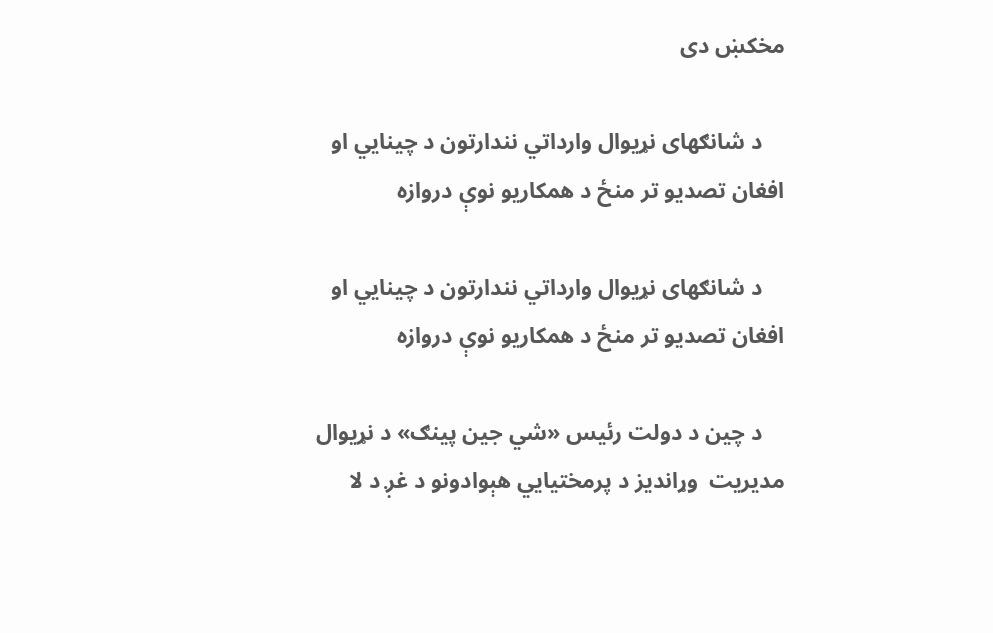مخکښ دی

    د شانګهای نړیوال وارداتي نندارتون د چینایي او افغان تصدیو تر منځ د همکاریو نوې دروازه

    د شانګهای نړیوال وارداتي نندارتون د چینایي او افغان تصدیو تر منځ د همکاریو نوې دروازه

    د چین د دولت رئيس «شي جين پينګ» د نړيوال مديريت  وړانديز د پرمختيايي هېوادونو د غږ د لا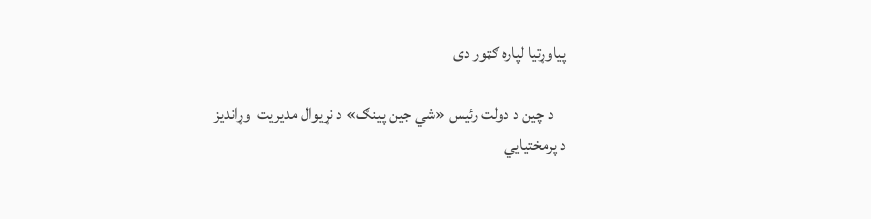پياوړتيا لپاره ګټور دی

    د چین د دولت رئيس «شي جين پينګ» د نړيوال مديريت  وړانديز د پرمختيايي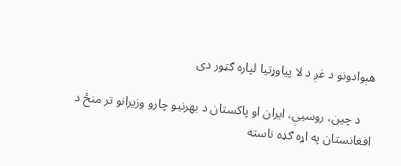هېوادونو د غږ د لا پياوړتيا لپاره ګټور دی

    د چین، روسیې، ایران او پاکستان د بهرنیو چارو وزیرانو تر منځ د افغانستان په اړه ګډه ناسته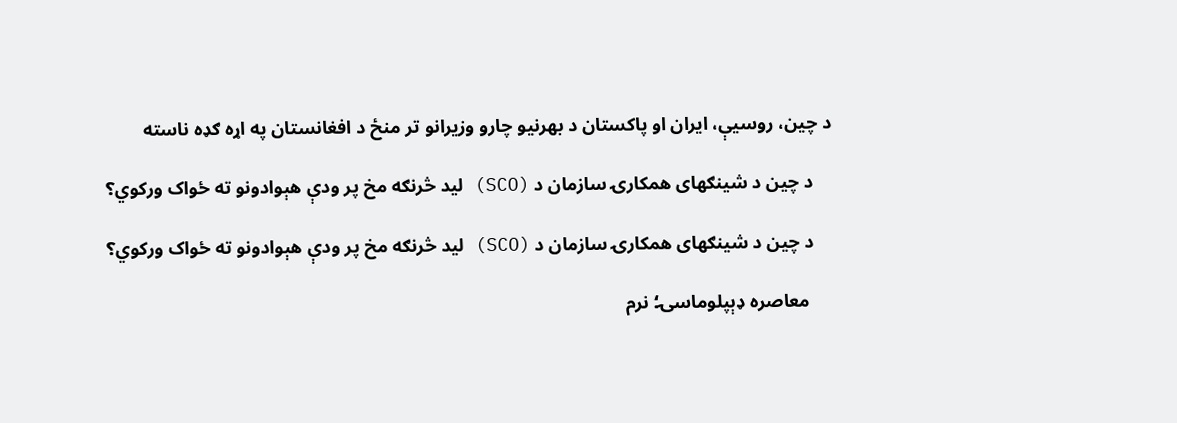د چین، روسیې، ایران او پاکستان د بهرنیو چارو وزیرانو تر منځ د افغانستان په اړه ګډه ناسته

    د چین د شینګهای همکارۍ سازمان د (SCO) لید څرنګه مخ پر ودې هېوادونو ته ځواک ورکوي؟

    د چین د شینګهای همکارۍ سازمان د (SCO) لید څرنګه مخ پر ودې هېوادونو ته ځواک ورکوي؟

     معاصره ډېپلوماسۍ؛ نرم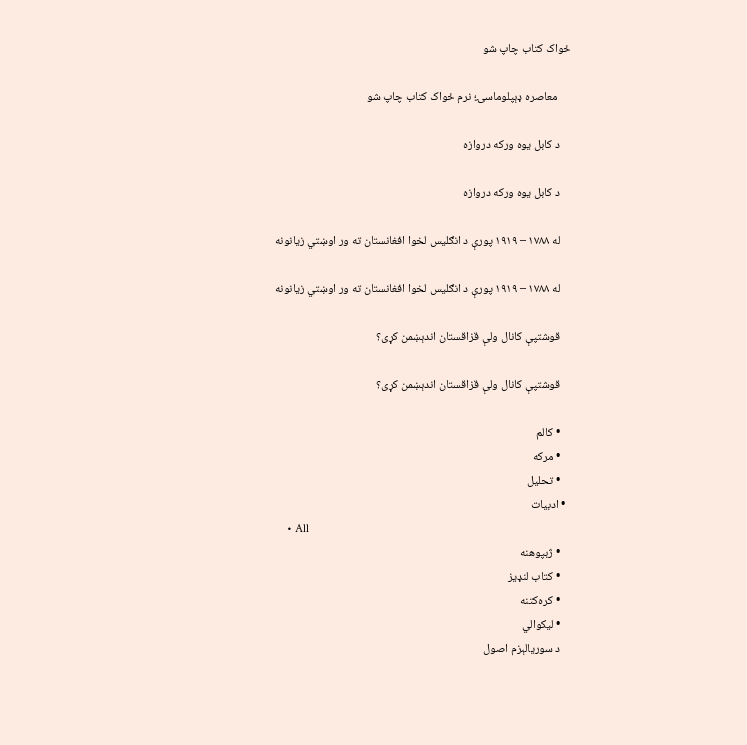ځواک کتاب چاپ شو

     معاصره ډېپلوماسۍ؛ نرم ځواک کتاب چاپ شو

    د کابل یوه ورکه دروازه

    د کابل یوه ورکه دروازه

    له ۱۷۸۸ – ۱۹۱۹ پورې د انګلیس لخوا افغانستان ته ور اوښتي زیانونه

    له ۱۷۸۸ – ۱۹۱۹ پورې د انګلیس لخوا افغانستان ته ور اوښتي زیانونه

    قوشتپې کانال ولې قزاقستان اندېښمن کړی؟

    قوشتپې کانال ولې قزاقستان اندېښمن کړی؟

    • کالم
    • مرکه
    • تحلیل
  • ادبیات
    • All
    • ژبپوهنه
    • کتاب لنډیز
    • کره‌کتنه
    • لیکوالي
    د سوریالېزم اصول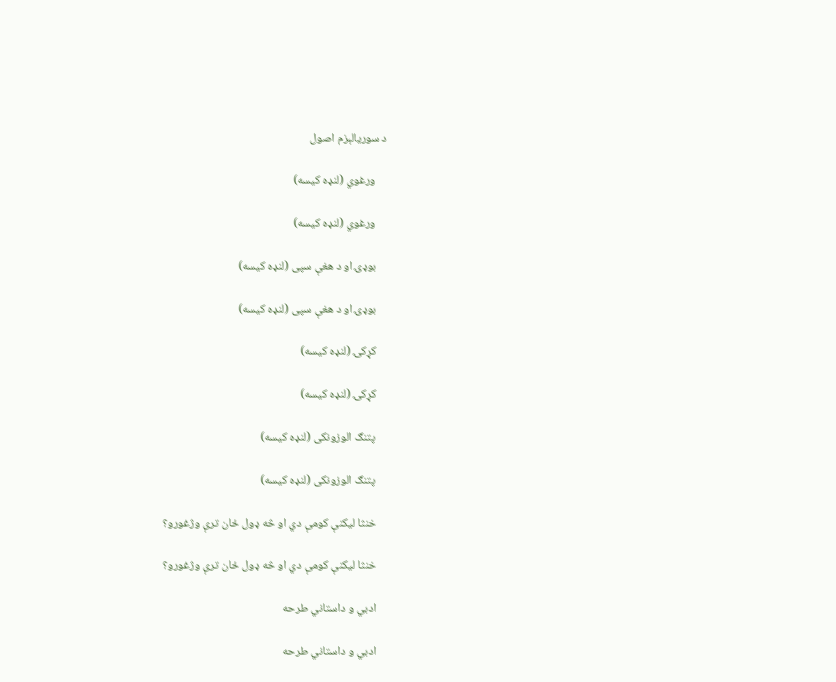د سوریالېزم اصول

    ورغوي (لنډه کیسه)

    ورغوي (لنډه کیسه)

    بوډۍ او د هغې سپی (لنډه کیسه)

    بوډۍ او د هغې سپی (لنډه کیسه)

    کړکۍ (لنډه کیسه)

    کړکۍ (لنډه کیسه)

    پتنګ الوزونکی (لنډه کیسه)

    پتنګ الوزونکی (لنډه کیسه)

    خنثا لیکنې کومې دي او څه ډول ځان ترې وژغورو؟

    خنثا لیکنې کومې دي او څه ډول ځان ترې وژغورو؟

    ادبي و داستاني طرحه

    ادبي و داستاني طرحه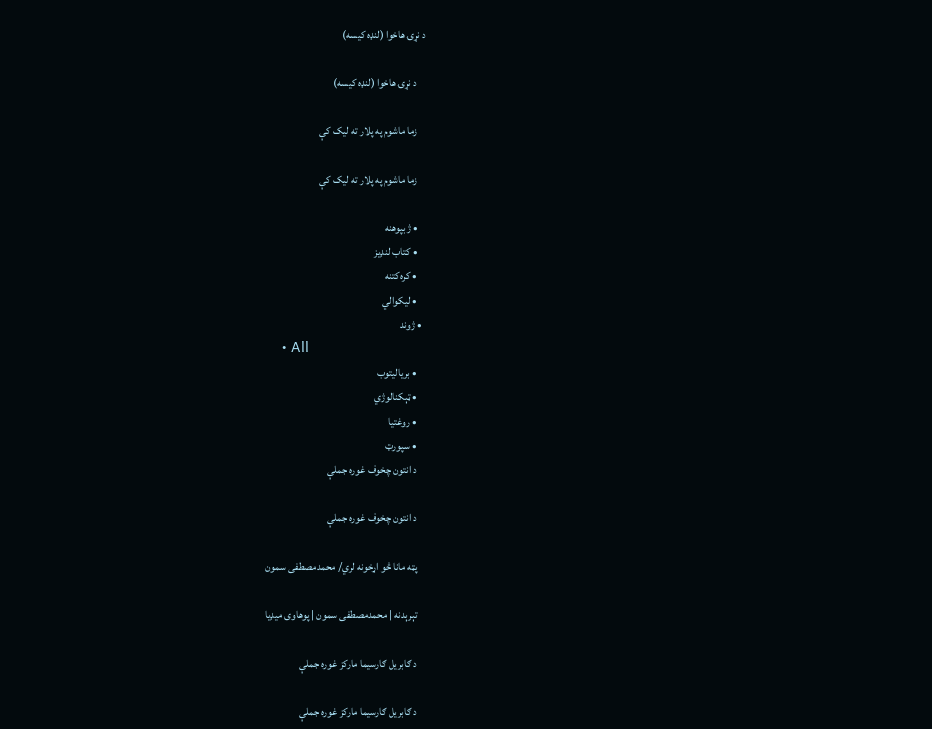د نړۍ هاخوا (لنډه کیسه)

    د نړۍ هاخوا (لنډه کیسه)

    زما ماشوم په پلار ته لیک کې

    زما ماشوم په پلار ته لیک کې

    • ژبپوهنه
    • کتاب لنډیز
    • کره‌کتنه
    • لیکوالي
  • ژوند
    • All
    • بریالیتوب
    • ټېکنالوژي
    • روغتیا
    • سپورټ
    د انتون چخوف غوره جملې

    د انتون چخوف غوره جملې

    پټه مانا څو اړخونه لري/ محمدمصطفی سمون

    تېرېدنه | محمد‌مصطفی سمون | پوهاوی‌ میډیا

    د ګابریل ګارسیما مارکز غوره جملې

    د ګابریل ګارسیما مارکز غوره جملې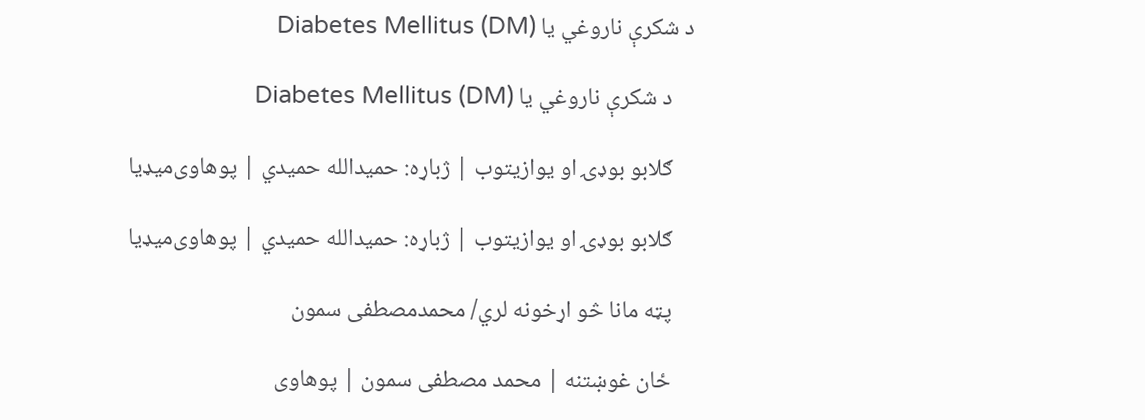د شکرې ناروغي یا (DM) Diabetes Mellitus

    د شکرې ناروغي یا (DM) Diabetes Mellitus

    ګلابو بوډۍ او یوازیتوب | ژباړه: حمیدالله حمیدي | پوهاوی‌میډیا

    ګلابو بوډۍ او یوازیتوب | ژباړه: حمیدالله حمیدي | پوهاوی‌میډیا

    پټه مانا څو اړخونه لري/ محمدمصطفی سمون

    ځان غوښتنه | محمد مصطفی سمون | پوهاوی‌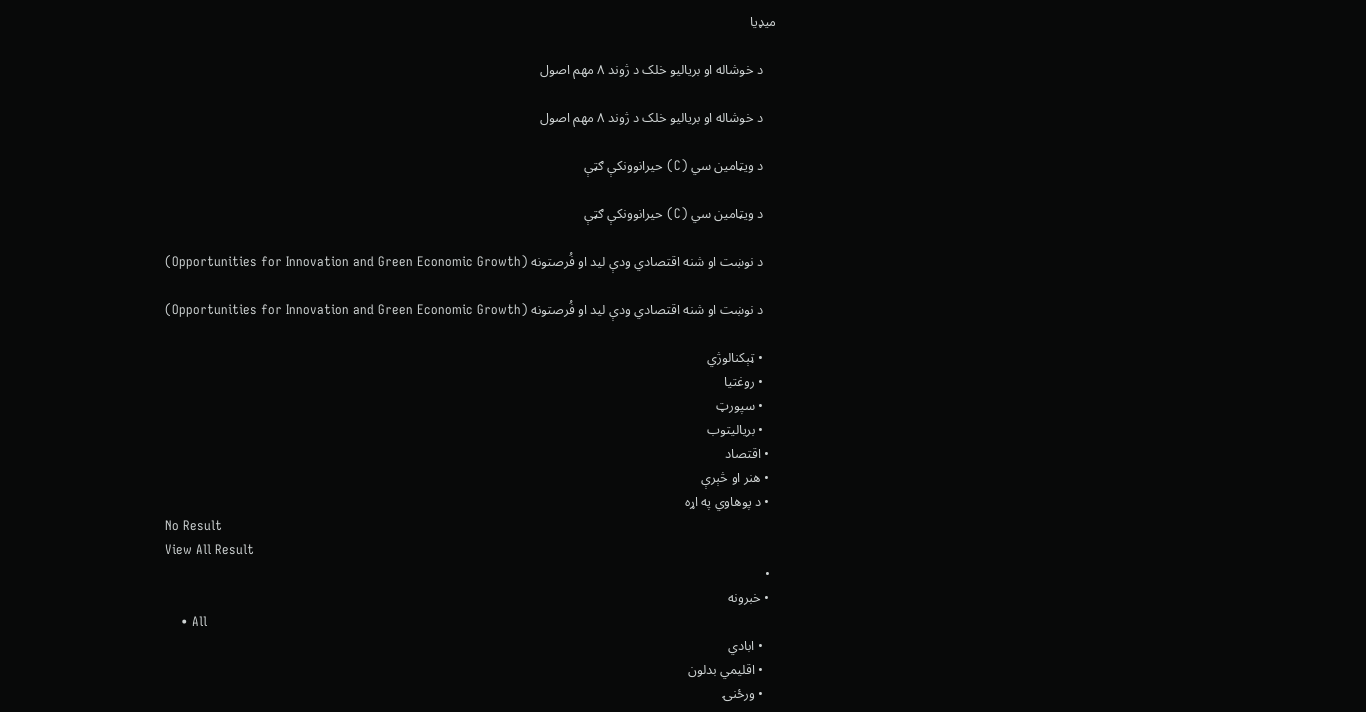میډیا

    د خوشاله او بریالیو خلک د ژوند ۸ مهم اصول

    د خوشاله او بریالیو خلک د ژوند ۸ مهم اصول

    د ويټامين سي (C) حیرانوونکې ګټې

    د ويټامين سي (C) حیرانوونکې ګټې

    د نوښت او شنه اقتصادي ودې لید او فُرصتونه (Opportunities for Innovation and Green Economic Growth)

    د نوښت او شنه اقتصادي ودې لید او فُرصتونه (Opportunities for Innovation and Green Economic Growth)

    • ټېکنالوژي
    • روغتیا
    • سپورټ
    • بریالیتوب
  • اقتصاد
  • هنر او څېرې
  • د پوهاوي په اړه
No Result
View All Result
  •
  • خبرونه
    • All
    • ابادي
    • اقلیمي بدلون
    • ورځنۍ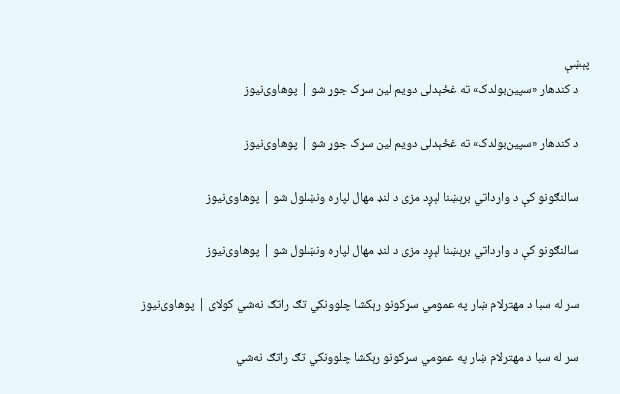پېښې
    د کندهار «سپین‌بولدک» ته غځېدلی دویم لین سړک جوړ شو | پوهاوی‌نیوز

    د کندهار «سپین‌بولدک» ته غځېدلی دویم لین سړک جوړ شو | پوهاوی‌نیوز

    سالنګونو کې د وارداتي برېښنا لېږد مزی د لنډ مهال لپاره ونښلول شو | پوهاوی‌نیوز

    سالنګونو کې د وارداتي برېښنا لېږد مزی د لنډ مهال لپاره ونښلول شو | پوهاوی‌نیوز

    سر له سبا د مهترلام ښار په عمومي سړکونو رېکشا چلوونکي تګ راتګ نه‌شي کولای | پوهاوی‌نیوز

    سر له سبا د مهترلام ښار په عمومي سړکونو رېکشا چلوونکي تګ راتګ نه‌شي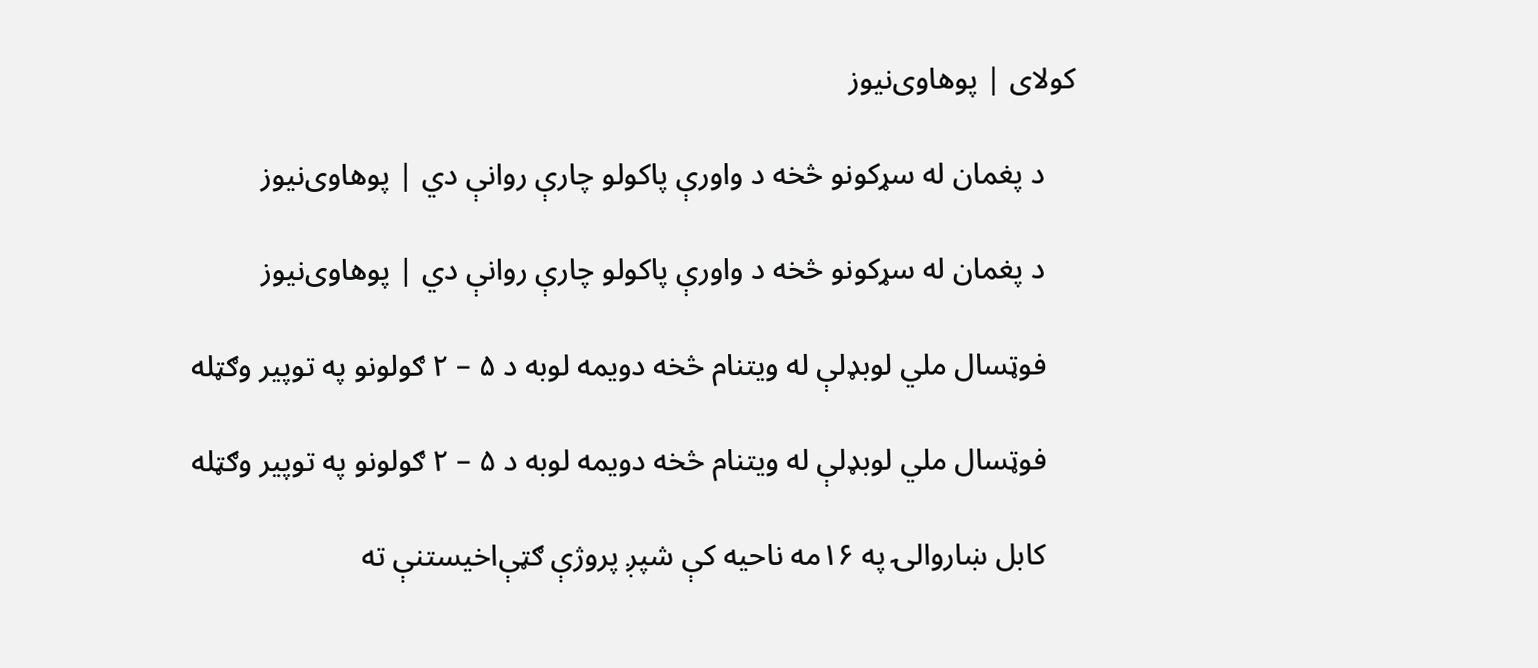کولای | پوهاوی‌نیوز

    د پغمان له سړکونو څخه د واورې پاکولو چارې روانې دي | پوهاوی‌نیوز

    د پغمان له سړکونو څخه د واورې پاکولو چارې روانې دي | پوهاوی‌نیوز

    فوټسال ملي لوبډلې له ویتنام څخه دویمه لوبه د ۵ – ۲ ګولونو په توپیر وګټله

    فوټسال ملي لوبډلې له ویتنام څخه دویمه لوبه د ۵ – ۲ ګولونو په توپیر وګټله

    کابل ښاروالۍ په ۱۶مه ناحیه کې شپږ پروژې ګټې‌اخیستنې ته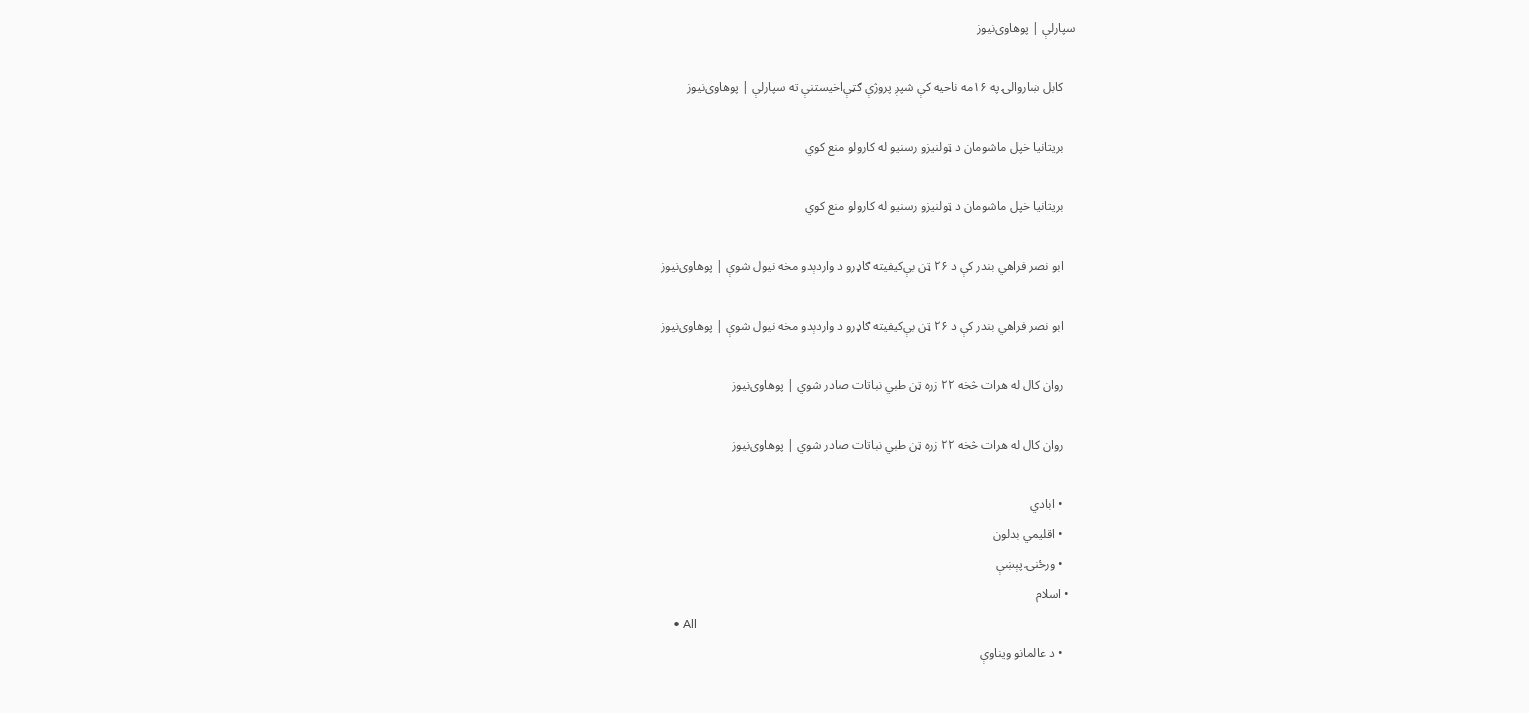سپارلې | پوهاوی‌نیوز

    کابل ښاروالۍ په ۱۶مه ناحیه کې شپږ پروژې ګټې‌اخیستنې ته سپارلې | پوهاوی‌نیوز

    بریتانیا خپل ماشومان د ټولنیزو رسنیو له کارولو منع کوي

    بریتانیا خپل ماشومان د ټولنیزو رسنیو له کارولو منع کوي

    ابو نصر فراهي بندر کې د ۲۶ ټن بې‌کیفیته ګاډرو د واردېدو مخه نیول شوې | پوهاوی‌نیوز

    ابو نصر فراهي بندر کې د ۲۶ ټن بې‌کیفیته ګاډرو د واردېدو مخه نیول شوې | پوهاوی‌نیوز

    روان کال له هرات څخه ۲۲ زره ټن طبي نباتات صادر شوي | پوهاوی‌نیوز

    روان کال له هرات څخه ۲۲ زره ټن طبي نباتات صادر شوي | پوهاوی‌نیوز

    • ابادي
    • اقلیمي بدلون
    • ورځنۍ پېښې
  • اسلام
    • All
    • د عالمانو ویناوې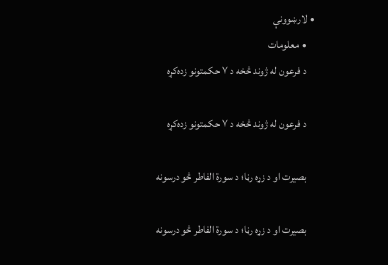• لارښوونې
    • معلومات
    د فرعون له ژوند څخه د ۷ حکمتونو زده‌کړه

    د فرعون له ژوند څخه د ۷ حکمتونو زده‌کړه

    بصیرت او د زړه رڼا؛ د سورة الفاطر څو درسونه

    بصیرت او د زړه رڼا؛ د سورة الفاطر څو درسونه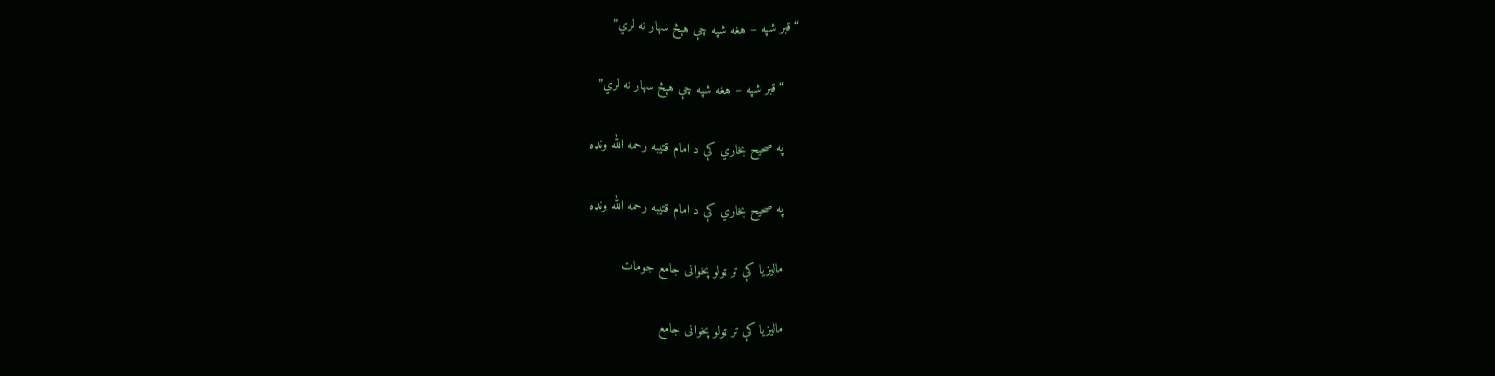“قبر شپه – هغه شپه چې هېڅ سهار نه لري”

    “قبر شپه – هغه شپه چې هېڅ سهار نه لري”

    په صحیح بخاري کې د امام قتیبه رحمه الله ونډه

    په صحیح بخاري کې د امام قتیبه رحمه الله ونډه

    مالیزیا کې تر ټولو پخوانی جامع جومات

    مالیزیا کې تر ټولو پخوانی جامع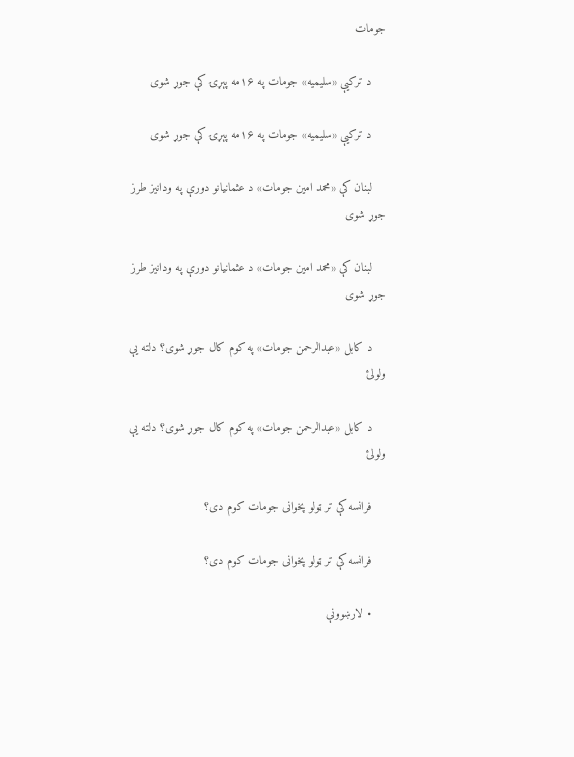جومات

    د ترکیې «سلیمیه» جومات په ۱۶مه پېړۍ کې جوړ شوی

    د ترکیې «سلیمیه» جومات په ۱۶مه پېړۍ کې جوړ شوی

    لبنان کې «محمد امین جومات» د عثمانیانو دورې په ودانیز طرز جوړ شوی

    لبنان کې «محمد امین جومات» د عثمانیانو دورې په ودانیز طرز جوړ شوی

    د کابل «عبدالرحمن جومات» په کوم کال جوړ شوی؟ دلته یې ولولئ

    د کابل «عبدالرحمن جومات» په کوم کال جوړ شوی؟ دلته یې ولولئ

    فرانسه کې تر ټولو پخوانی جومات کوم دی؟

    فرانسه کې تر ټولو پخوانی جومات کوم دی؟

    • لارښوونې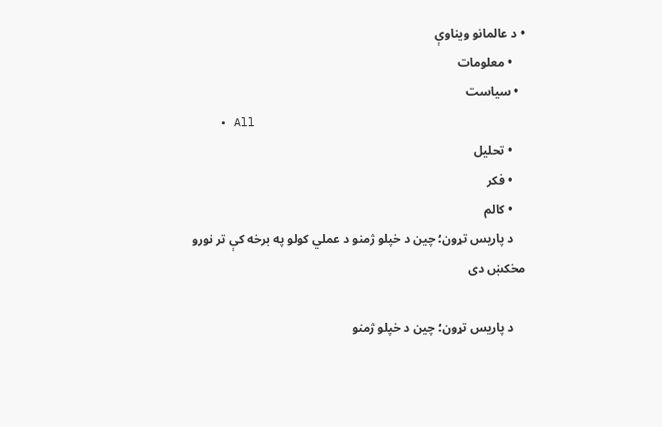• د عالمانو ویناوې
    • معلومات
  • سیاست
    • All
    • تحلیل
    • فکر
    • کالم
    د پاریس تړون؛ چین د خپلو ژمنو د عملي کولو په برخه کې تر نورو مخکښ دی

    د پاریس تړون؛ چین د خپلو ژمنو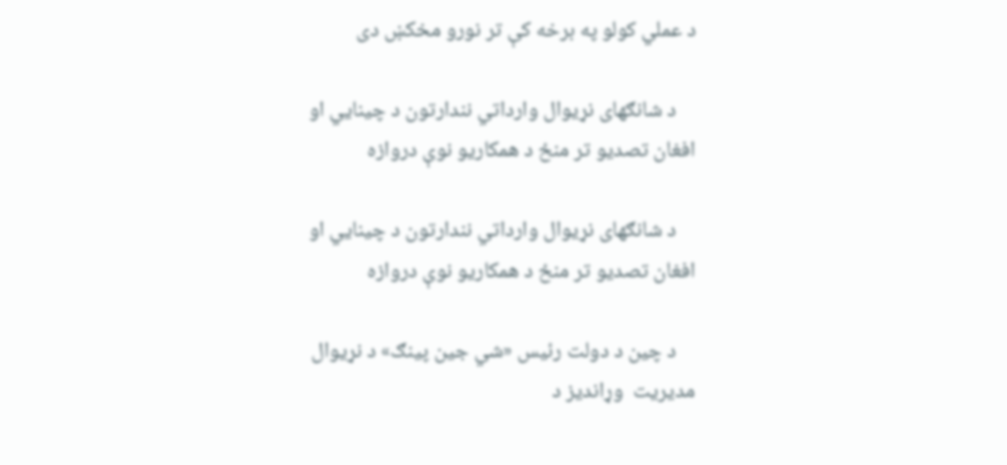د عملي کولو په برخه کې تر نورو مخکښ دی

    د شانګهای نړیوال وارداتي نندارتون د چینایي او افغان تصدیو تر منځ د همکاریو نوې دروازه

    د شانګهای نړیوال وارداتي نندارتون د چینایي او افغان تصدیو تر منځ د همکاریو نوې دروازه

    د چین د دولت رئيس «شي جين پينګ» د نړيوال مديريت  وړانديز د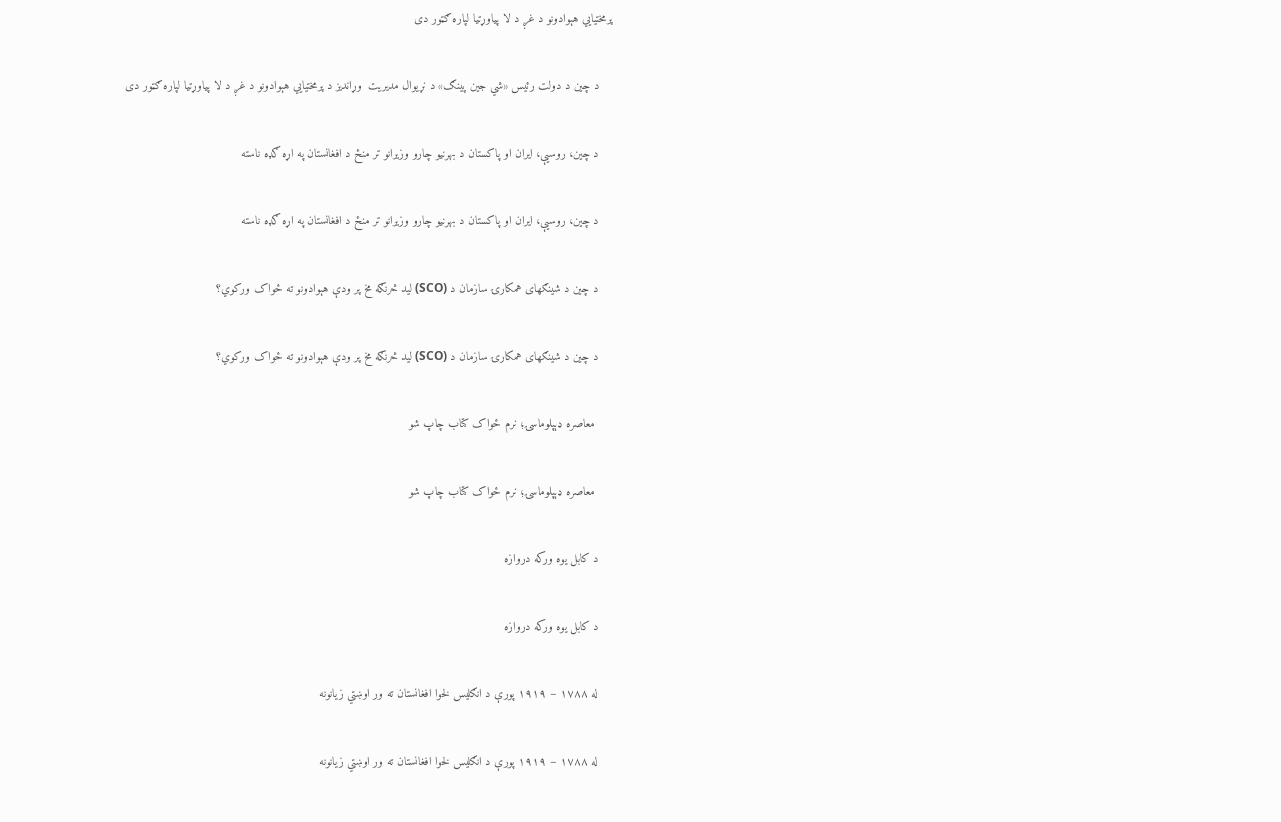پرمختيايي هېوادونو د غږ د لا پياوړتيا لپاره ګټور دی

    د چین د دولت رئيس «شي جين پينګ» د نړيوال مديريت  وړانديز د پرمختيايي هېوادونو د غږ د لا پياوړتيا لپاره ګټور دی

    د چین، روسیې، ایران او پاکستان د بهرنیو چارو وزیرانو تر منځ د افغانستان په اړه ګډه ناسته

    د چین، روسیې، ایران او پاکستان د بهرنیو چارو وزیرانو تر منځ د افغانستان په اړه ګډه ناسته

    د چین د شینګهای همکارۍ سازمان د (SCO) لید څرنګه مخ پر ودې هېوادونو ته ځواک ورکوي؟

    د چین د شینګهای همکارۍ سازمان د (SCO) لید څرنګه مخ پر ودې هېوادونو ته ځواک ورکوي؟

     معاصره ډېپلوماسۍ؛ نرم ځواک کتاب چاپ شو

     معاصره ډېپلوماسۍ؛ نرم ځواک کتاب چاپ شو

    د کابل یوه ورکه دروازه

    د کابل یوه ورکه دروازه

    له ۱۷۸۸ – ۱۹۱۹ پورې د انګلیس لخوا افغانستان ته ور اوښتي زیانونه

    له ۱۷۸۸ – ۱۹۱۹ پورې د انګلیس لخوا افغانستان ته ور اوښتي زیانونه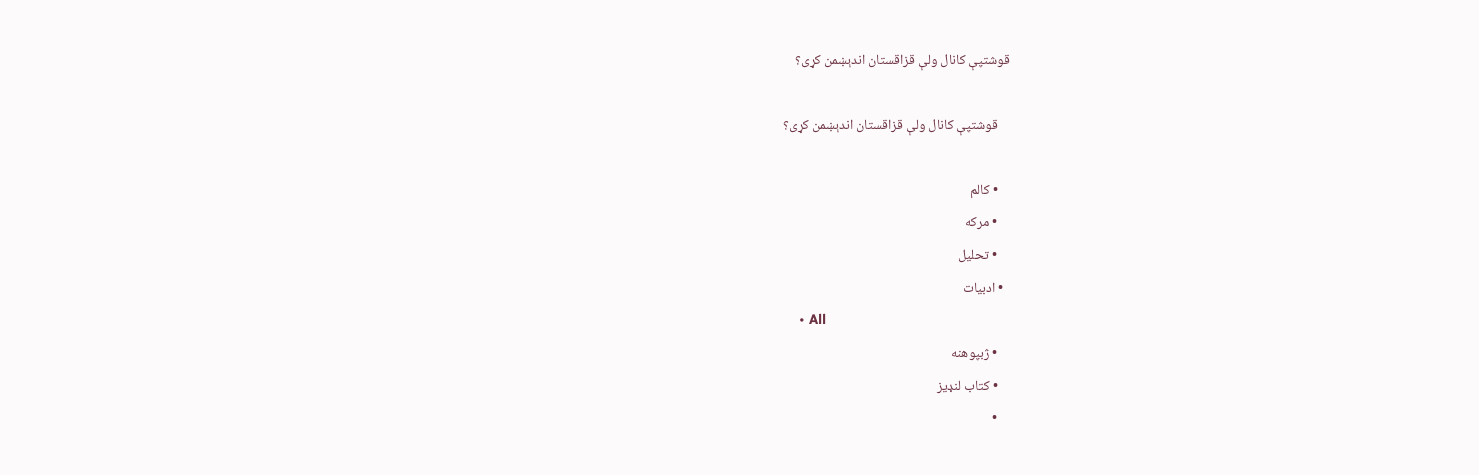قوشتپې کانال ولې قزاقستان اندېښمن کړی؟

    قوشتپې کانال ولې قزاقستان اندېښمن کړی؟

    • کالم
    • مرکه
    • تحلیل
  • ادبیات
    • All
    • ژبپوهنه
    • کتاب لنډیز
    •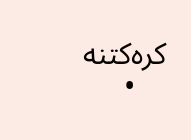کره‌کتنه
    •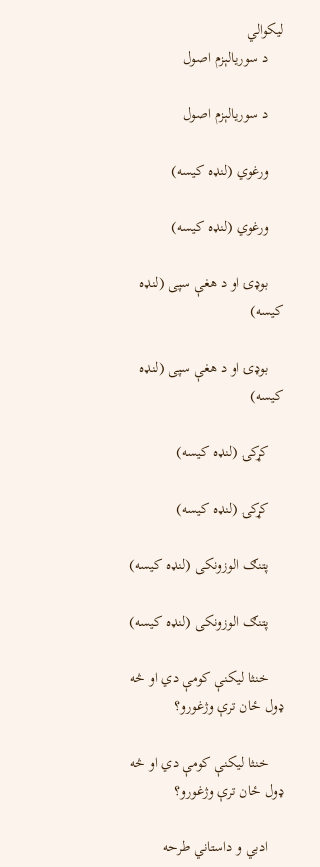لیکوالي
    د سوریالېزم اصول

    د سوریالېزم اصول

    ورغوي (لنډه کیسه)

    ورغوي (لنډه کیسه)

    بوډۍ او د هغې سپی (لنډه کیسه)

    بوډۍ او د هغې سپی (لنډه کیسه)

    کړکۍ (لنډه کیسه)

    کړکۍ (لنډه کیسه)

    پتنګ الوزونکی (لنډه کیسه)

    پتنګ الوزونکی (لنډه کیسه)

    خنثا لیکنې کومې دي او څه ډول ځان ترې وژغورو؟

    خنثا لیکنې کومې دي او څه ډول ځان ترې وژغورو؟

    ادبي و داستاني طرحه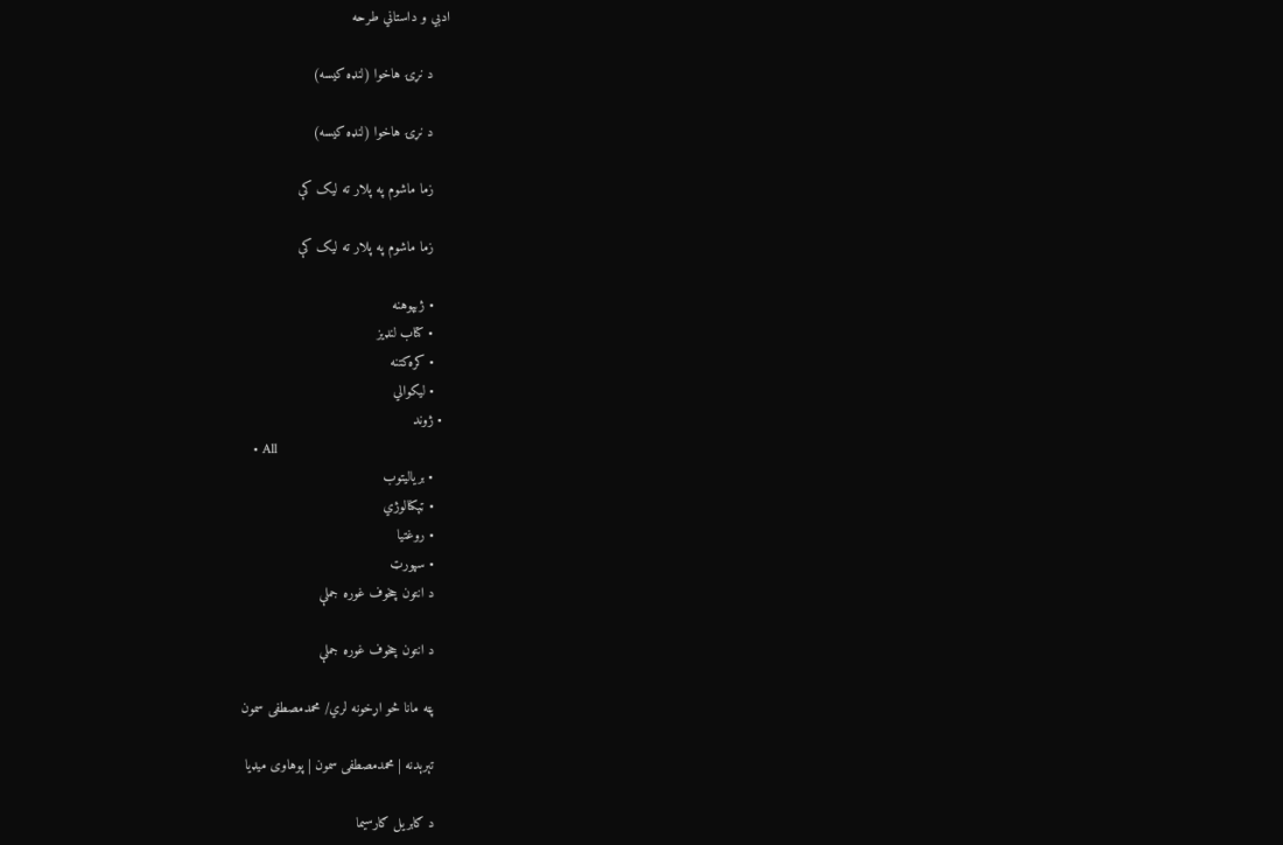ادبي و داستاني طرحه

    د نړۍ هاخوا (لنډه کیسه)

    د نړۍ هاخوا (لنډه کیسه)

    زما ماشوم په پلار ته لیک کې

    زما ماشوم په پلار ته لیک کې

    • ژبپوهنه
    • کتاب لنډیز
    • کره‌کتنه
    • لیکوالي
  • ژوند
    • All
    • بریالیتوب
    • ټېکنالوژي
    • روغتیا
    • سپورټ
    د انتون چخوف غوره جملې

    د انتون چخوف غوره جملې

    پټه مانا څو اړخونه لري/ محمدمصطفی سمون

    تېرېدنه | محمد‌مصطفی سمون | پوهاوی‌ میډیا

    د ګابریل ګارسیما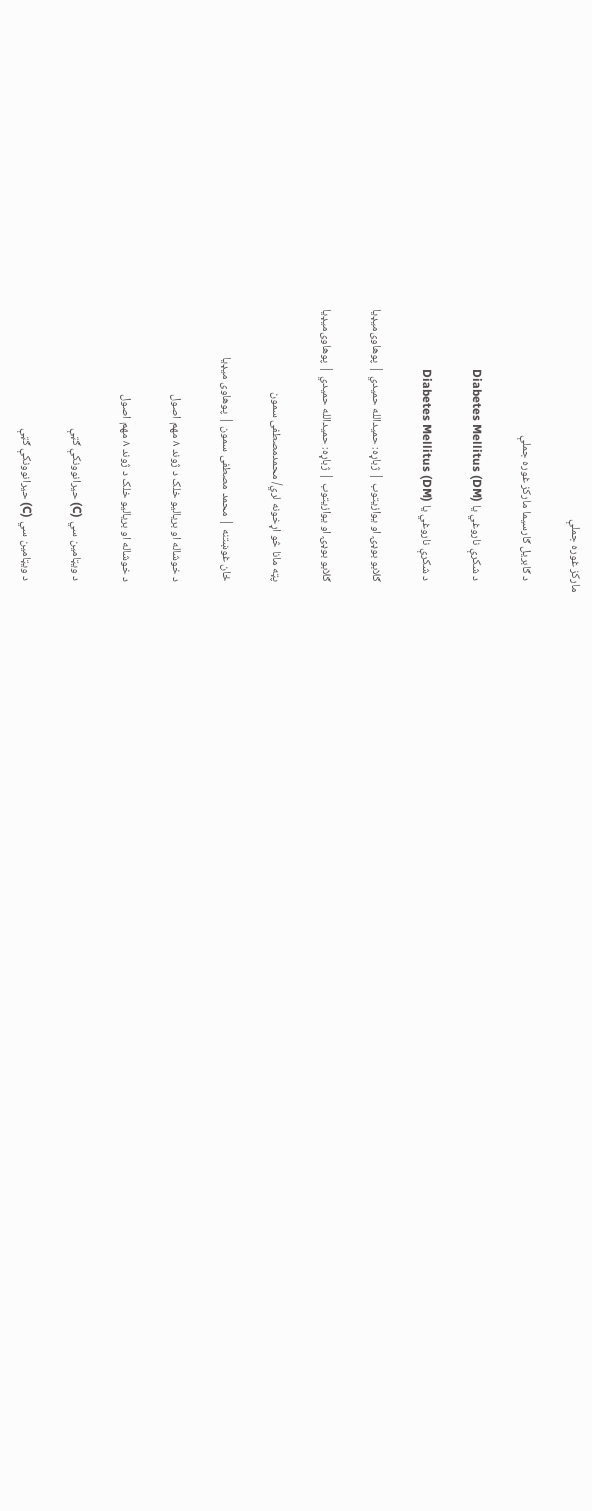مارکز غوره جملې

    د ګابریل ګارسیما مارکز غوره جملې

    د شکرې ناروغي یا (DM) Diabetes Mellitus

    د شکرې ناروغي یا (DM) Diabetes Mellitus

    ګلابو بوډۍ او یوازیتوب | ژباړه: حمیدالله حمیدي | پوهاوی‌میډیا

    ګلابو بوډۍ او یوازیتوب | ژباړه: حمیدالله حمیدي | پوهاوی‌میډیا

    پټه مانا څو اړخونه لري/ محمدمصطفی سمون

    ځان غوښتنه | محمد مصطفی سمون | پوهاوی‌ میډیا

    د خوشاله او بریالیو خلک د ژوند ۸ مهم اصول

    د خوشاله او بریالیو خلک د ژوند ۸ مهم اصول

    د ويټامين سي (C) حیرانوونکې ګټې

    د ويټامين سي (C) حیرانوونکې ګټې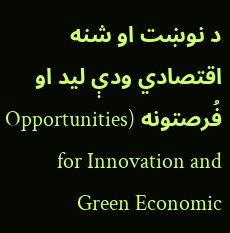د نوښت او شنه اقتصادي ودې لید او فُرصتونه (Opportunities for Innovation and Green Economic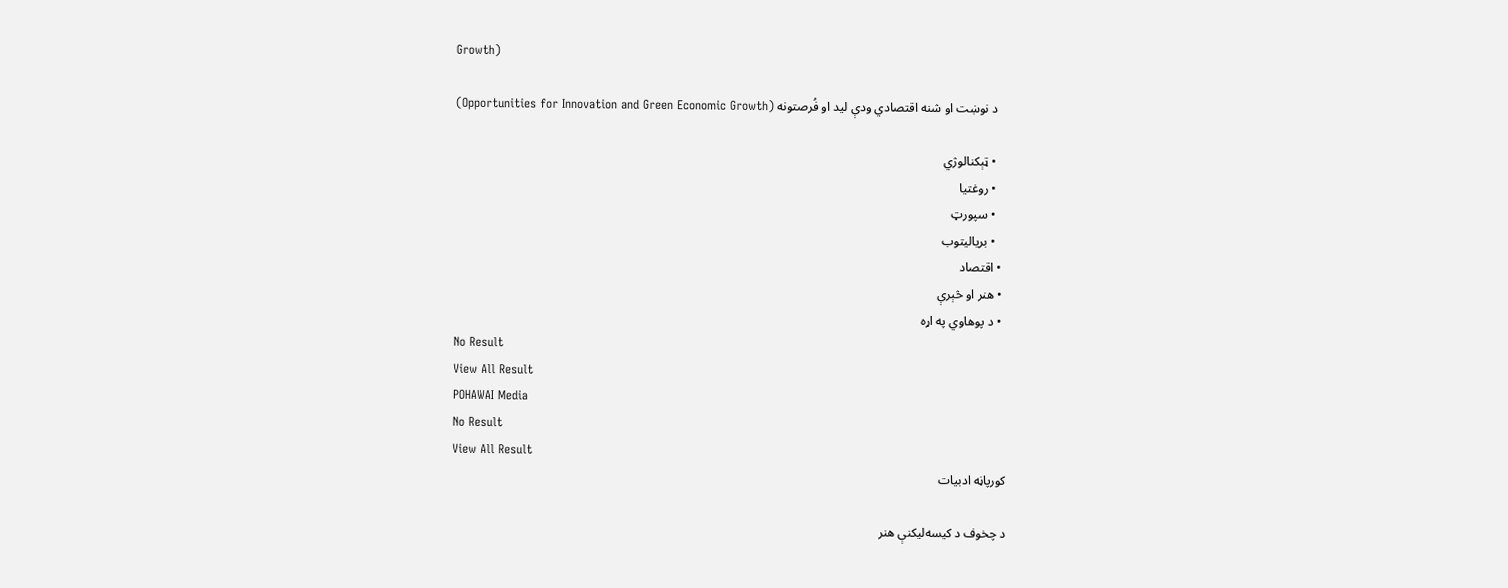Growth)

    د نوښت او شنه اقتصادي ودې لید او فُرصتونه (Opportunities for Innovation and Green Economic Growth)

    • ټېکنالوژي
    • روغتیا
    • سپورټ
    • بریالیتوب
  • اقتصاد
  • هنر او څېرې
  • د پوهاوي په اړه
No Result
View All Result
POHAWAI Media
No Result
View All Result
کورپاڼه ادبیات

د چخوف د کیسه‌لیکنې هنر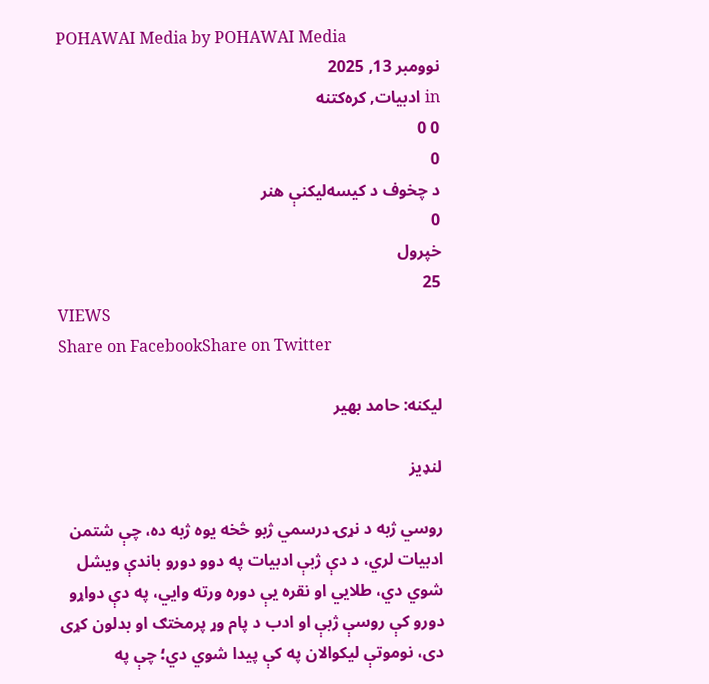POHAWAI Media by POHAWAI Media
نوومبر 13, 2025
in ادبیات, کره‌کتنه
0 0
0
د چخوف د کیسه‌لیکنې هنر
0
خپرول
25
VIEWS
Share on FacebookShare on Twitter

لیکنه: حامد بهیر

لنډیز

روسي ژبه د نړۍ درسمي ژبو څخه یوه ژبه ده، چې شتمن ادبیات لري، د دې ژبې ادبیات په دوو دورو باندې ویشل شوي دي، طلایي او نقره یې دوره ورته وایي، په دې دواړو دورو کې روسې ژبې او ادب د پام وړ پرمختګ او بدلون کړی دی، نوموتې لیکوالان په کې پیدا شوي دي؛ چې په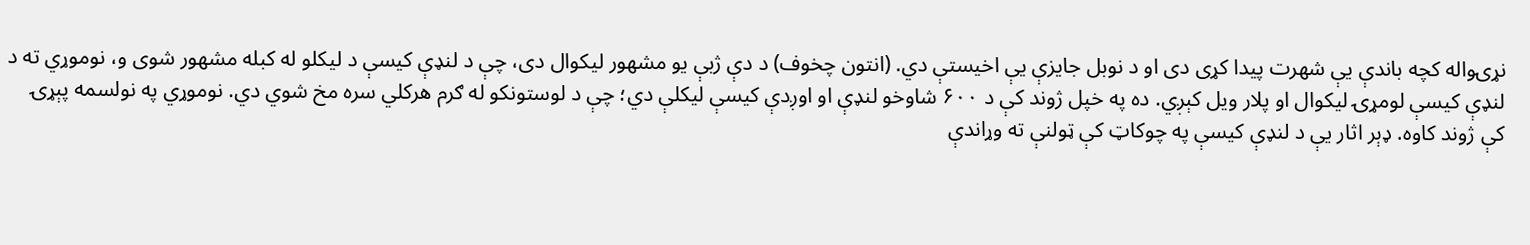نړۍواله کچه باندې یې شهرت پیدا کړی دی او د نوبل جایزې یې اخیستې دي. (انتون چخوف) د دې ژبې یو مشهور لیکوال دی، چې د لنډې کیسې د لیکلو له کبله مشهور شوی و، نوموړي ته د لنډې کیسې لومړۍ لیکوال او پلار ویل کېږي. ده په خپل ژوند کې د ۶۰۰ شاوخو لنډې او اوږدې کیسې لیکلې دي؛ چې د لوستونکو له ګرم هرکلي سره مخ شوي دي. نوموړي په نولسمه پېړۍ کې ژوند کاوه. ډېر اثار یې د لنډې کیسې په چوکاټ کې ټولنې ته وړاندې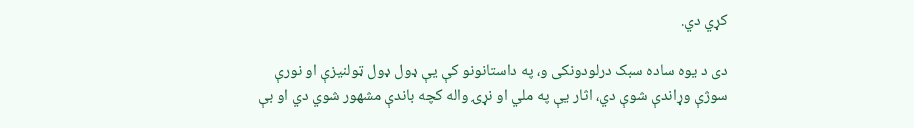کړي دي.

دی د یوه ساده سبک درلودونکی و، په داستانونو کې یې ډول ډول ټولنیزې او نورې سوژې وړاندې شوې دي، اثار یې په ملي او نړۍ واله کچه باندې مشهور شوي دي او بې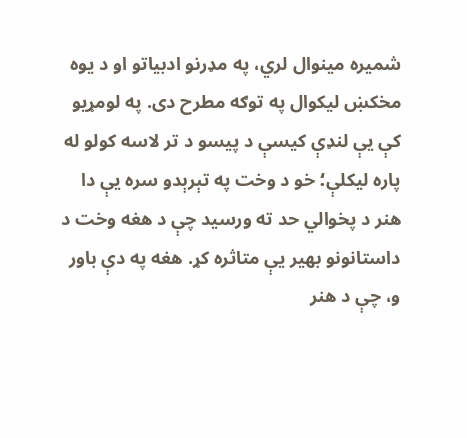شمیره مینوال لري، په مډرنو ادبیاتو او د یوه مخکښ لیکوال په توګه مطرح دی. په لومړیو کې یې لنډې کیسې د پیسو د تر لاسه کولو له پاره لیکلې؛ خو د وخت په تېرېدو سره یې دا هنر د پخوالي حد ته ورسید چې د هغه وخت د داستانونو بهیر یې متاثره کړ. هغه په دې باور و، چې د هنر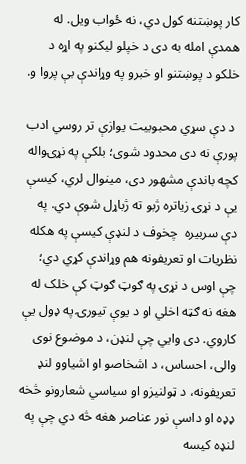کار پوښتنه کول دي، نه ځواب ویل. له همدې امله به دی د خپلو لیکنو په اړه د خلکو د پوښتنو او خبرو په وړاندې بې پروا و.

 د دې سړي محبوبیت یوازې تر روسي ادب پورې نه دی محدود شوی؛ بلکې په نړۍواله کچه باندې مشهور دی، مینوال لري، کیسې یې د نړۍ زیاتره ژبو ته ژباړل شوې دي. په دې سربیره  چخوف د لنډې کیسې په هکله نظریات او تعریفونه هم وړاندې کړي دي؛ چې اوس د نړۍ په ګوټ ګوټ کې خلک له هغه نه ګټه اخلي او د یوې تیورۍ په ډول یې کاروي. دی وایي چې لنډن، د موضوع نوی والی، احساس، د اشخاصو او اشیاوو لنډ تعریفونه، د ټولنیزو او سیاسي شعارونو څخه ډډه او داسې نور عناصر هغه څه دي چې په لنډه کیسه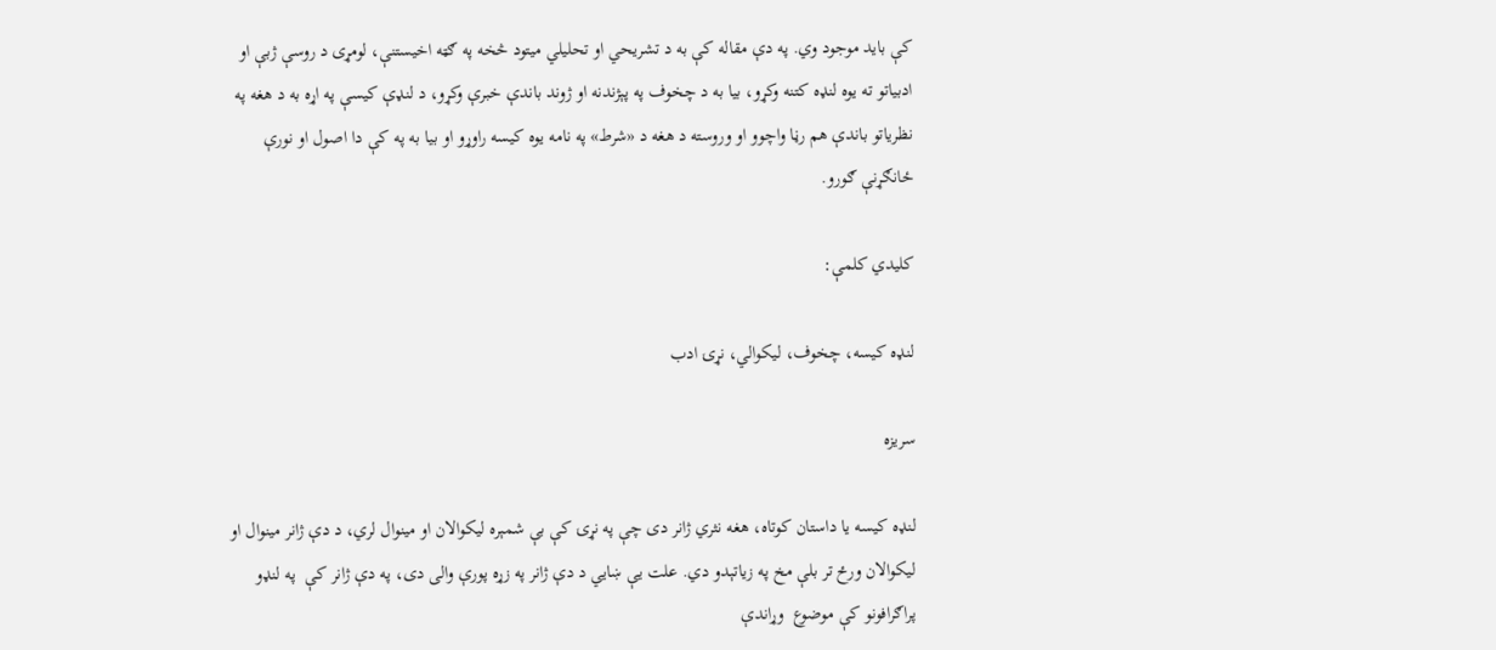کې باید موجود وي. په دې مقاله کې به د تشریحي او تحلیلي میتود څخه په ګټه اخیستنې، لومړی د روسې ژبې او ادبیاتو ته یوه لنډه کتنه وکړو، بیا به د چخوف په پېژندنه او ژوند باندې خبرې وکړو، د لنډې کیسې په اړه به د هغه په نظریاتو باندې هم رڼا واچوو او وروسته د هغه د «شرط» په نامه یوه کیسه راوړو او بیا به په کې دا اصول او نورې ځانګړنې ګورو.

کلیدي کلمې:

لنډه کیسه، چخوف، لیکوالي، نړۍ ادب

سریزه

لنډه کیسه یا داستان کوتاه، هغه نثري ژانر دی چې په نړۍ کې بې شمېره لیکوالان او مینوال لري، د دې ژانر مینوال او لیکوالان ورځ تر بلې مخ په زیاتېدو دي. علت یې ښایي د دې ژانر په زړه پورې والی دی، په دې ژانر کې  په لنډو پراګرافونو کې موضوع  وړاندې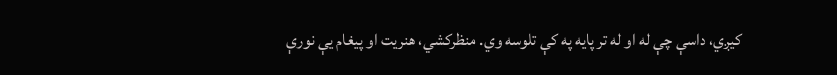کیږي، داسې چې له او له تر پایه په کې تلوسه وي. منظرکشي، هنریت او پیغام یې نورې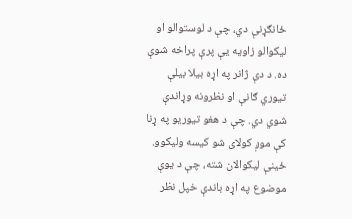ځانګړنې دي، چې د لوستوالو او لیکوالو زاویه یې پرې پراخه شوې ده. د دې ژانر په اړه بیلا بیلې تیوري ګانې او نظرونه وړاندې شوي دي. چې د هغو تیوریو په ړنا کې موږ کولای شو کیسه ولیکوو. ځینې لیکوالان شته، چې د یوې موضوع په اړه باندې خپل نظر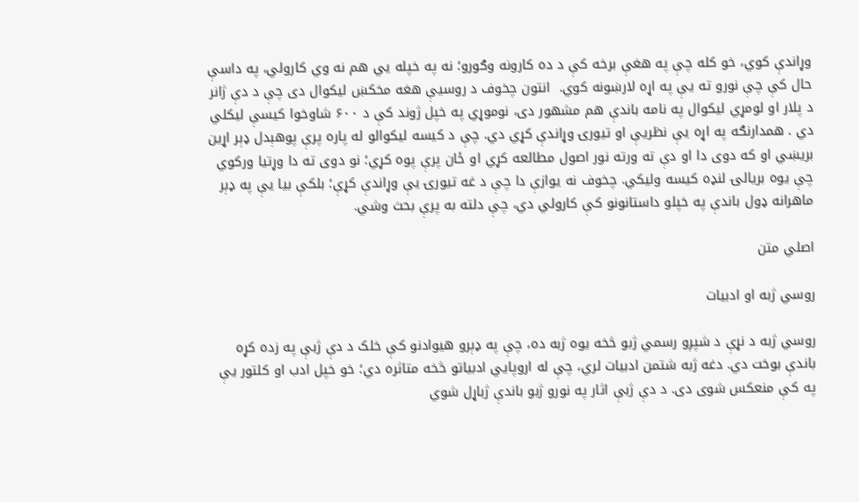وړاندې کوي، خو کله چې په هغې برخه کې د ده کارونه وګورو؛ نه په خپله یي هم نه وي کارولي، په داسې حال کې چې نورو ته یې په اړه لارښونه کوي.  انتون چخوف د روسیې هغه مخکښ لیکوال دی چې د دې ژانر د پلار او لومړي لیکوال په نامه باندې هم مشهور دی، نوموړي په خپل ژوند کې د ۶۰۰ شاوخوا کیسې لیکلي دي . همدارنګه په اړه یې نظریې او تیورۍ وړاندې کړي دي. چې د کیسه لیکوالو له پاره پرې پوهېدل ډېر اړین بریښي او که دوی دا او دې ته ورته نور اصول مطالعه کړي او ځان پرې پوه کړي؛ نو دوی ته دا وړتیا ورکوي چې یوه بریالۍ لنډه کیسه ولیکي. چخوف نه یوازې دا چې د غه تیورۍ یې وړاندې کړې؛ بلکې بیا یې په ډېر ماهرانه ډول باندې په خپلو داستانونو کې کارولي دي، چې دلته به پرې بحث وشي.

اصلي متن

روسي ژبه او ادبیات

روسي ژبه د نړې د شپږو رسمي ژبو څخه یوه ژبه ده، چې په ډېرو هیوادنو کې خلک د دې ژبې په زده کړه باندې بوخت دي. دغه ژبه شتمن ادبیات لري، چې له اروپایي ادبیاتو څخه متاثره دي؛ خو خپل ادب او کلتور یې په کې منعکس شوی دی. د دې ژبې اثار په نورو ژبو باندې ژباړل شوي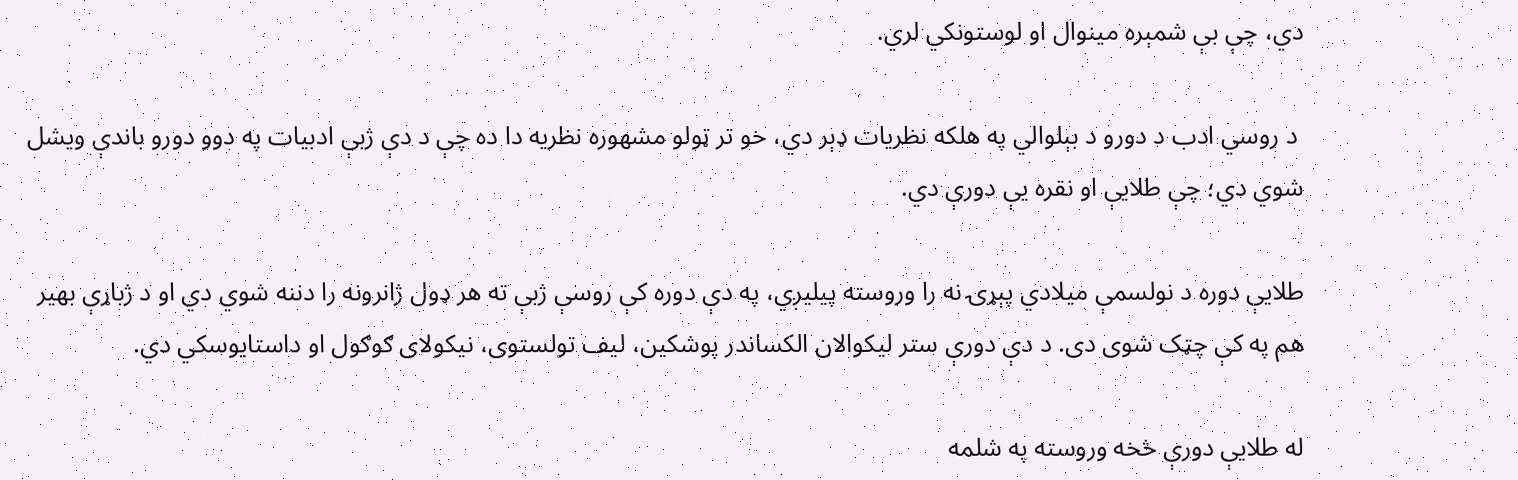دي، چې بې شمېره مینوال او لوستونکي لري.

 د روسي ادب د دورو د بېلوالي په هلکه نظریات ډېر دي، خو تر ټولو مشهوره نظریه دا ده چې د دې ژبې ادبیات په دوو دورو باندې ویشل شوي دي؛ چې طلایې او نقره یې دورې دي.

طلایې دوره د نولسمې میلادي پېړۍ نه را وروسته پیلیږي، په دې دوره کې روسې ژبې ته هر ډول ژانرونه را دننه شوي دي او د ژباړې بهیر هم په کې چټک شوی دی. د دې دورې ستر لیکوالان الکساندر پوشکین، لیف تولستوی، نیکولای ګوګول او داستایوسکي دي.

له طلایې دورې څخه وروسته په شلمه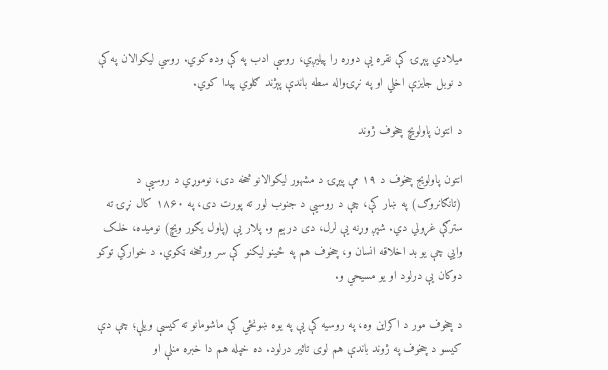میلادي پېړۍ کې نقره یې دوره را پیلیږي، روسې ادب په کې وده کوي. روسي لیکوالان په کې د نوبل جایزې اخلي او په نړۍواله سطه باندې پېژند ګلوي پیدا کوي.

د انتون پاولویچ چخوف ژوند

انتون پاولویج چخوف د ۱۹ مې پیړۍ د مشهور لیکوالانو څخه دی، نوموړي د روسیې د (تانګانروګ) په ښار کې، چې د روسیې د جنوب لور ته پورت دی، په ۱۸۶۰ کال نړۍ ته سترګې غړولي دي. شپږ وړنه یې لرل، دی درېیم و. پلار یې (پاول یګور ویچ) نومیده، خلک وایي چې یو بد اخلاقه انسان و، چخوف هم په ځینو لیکنو کې سر ورڅخه ټکوي. د خوارکي توکو دوکان یې درلود او یو مسیحي و.

د چخوف مور د اکراین وه، په روسیه کې یې په یوه ښونځي کې ماشومانو ته کیسې ویلې؛ چې دې کیسو د چخوف په ژوند باندې هم لوی تاثیر درلود. ده خپله هم دا خبره منلې او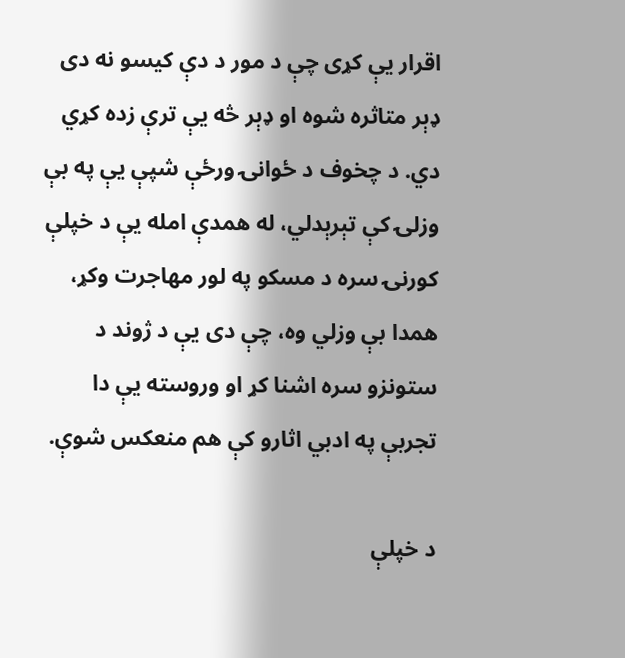اقرار یې کړی چې د مور د دې کیسو نه دی ډېر متاثره شوه او ډېر څه یې ترې زده کړي دي. د چخوف د ځوانۍ ورځې شپې یې په بې وزلۍ کې تېرېدلي، له همدې امله یې د خپلې کورنۍ سره د مسکو په لور مهاجرت وکړ، همدا بې وزلي وه، چې دی یې د ژوند د ستونزو سره اشنا کړ او وروسته يې دا تجربې په ادبي اثارو کې هم منعکس شوې.

د خپلې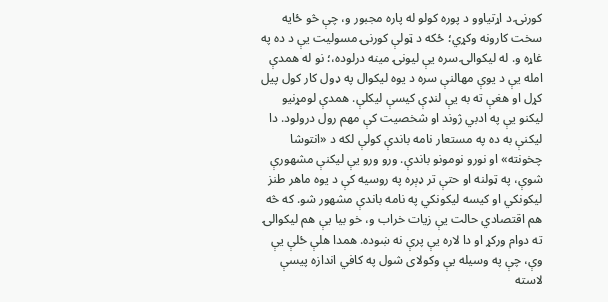کورنۍ د اړتیاوو د پوره کولو له پاره مجبور و، چې څو ځایه سخت کارونه وکړي؛ ځکه د ټولې کورنۍ مسولیت یې د ده په غاړه و. له لیکوالۍ سره یې لیونۍ مینه درلوده،؛ نو له همدې امله یې د یوې مهالنې سره د یوه لیکوال په ډول کار کول پیل کړل او هغې ته به یې لنډې کیسې لیکلې. همدې لومړنیو لیکنو یې په ادبي ژوند او شخصیت کې مهم رول درولود. دا لیکنې به ده په مستعار نامه باندې کولې لکه د «انتوشا چخونته» او نورو نومونو باندې. ورو ورو یې لیکنې مشهورې شوې، په ټولنه او حتې تر ډېره په روسیه کې د یوه ماهر طنز لیکونکي او کیسه لیکونکي په نامه باندې مشهور شو. که څه هم اقتصادي حالت یې زیات خراب و، خو بیا یې هم لیکوالۍ ته دوام ورکړ او دا لاره یې پرې نه ښوده. همدا هلې ځلې یې وې، چې په وسیله یې وکولای شول په کافي اندازه پیسې لاسته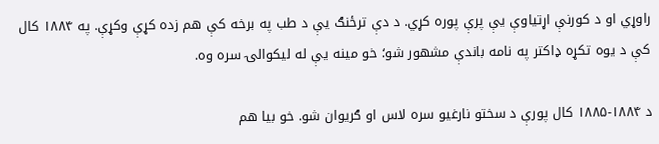راوړي او د کورنې اړتیاوې یې پرې پوره کړي. د دې ترځنګ یې د طب په برخه کې هم زده کړې وکړې. په ۱۸۸۴ کال کې د یوه تکړه ډاکتر په نامه باندې مشهور شو؛ خو مینه یې له لیکوالۍ سره وه.

د ۱۸۸۴-۱۸۸۵ کال پورې د سختو نارغیو سره لاس او ګریوان شو. خو بیا هم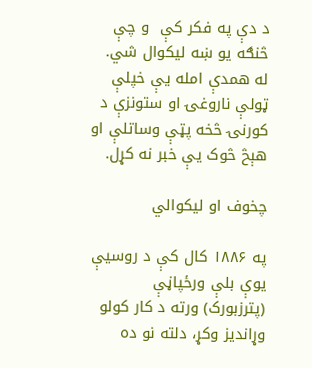د دې په فکر کې  و چې څنګه یو ښه لیکوال شي. له همدې امله یې خپلې ټولې ناروغۍ او ستونزې د کورنۍ څخه پټې وساتلې او هېڅ څوک یې خبر نه کړل.

چخوف او لیکوالي

په ۱۸۸۶ کال کې د روسیې یوې بلې ورځپاڼې (پترزبورک) ورته د کار کولو وړاندیز وکړ، دلته نو ده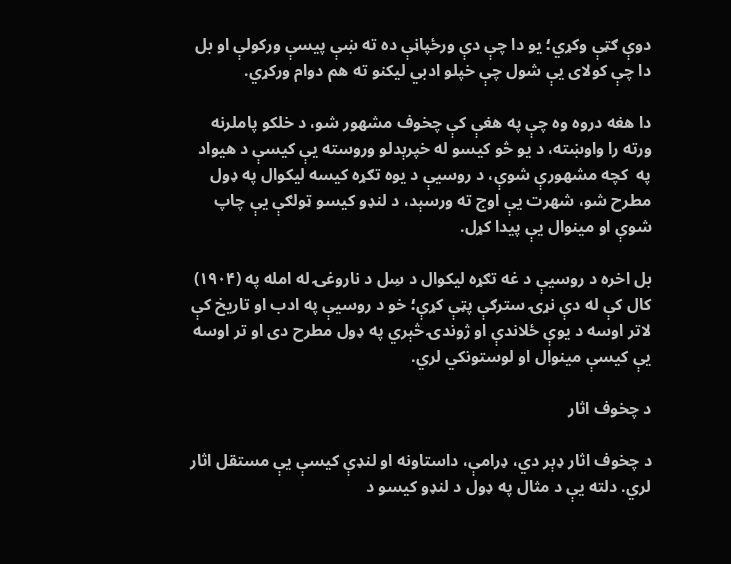دوې ګټې وکړي؛ یو دا چې دې ورځپاڼې ده ته ښې پیسې ورکولې او بل دا چې کولای یې شول چې خپلو ادبي لیکنو ته هم دوام ورکړي.

دا هغه دروه وه چې په هغې کې چخوف مشهور شو، د خلکو پاملرنه ورته را واوښته، د یو څو کیسو له خپرېدلو وروسته یې کیسې د هیواد په  کچه مشهورې شوې، د روسیې د یوه تګړه کیسه لیکوال په ډول مطرح شو، شهرت یې اوج ته ورسېد، د لنډو کیسو ټولګې یې چاپ شوې او مینوال یې پیدا کړل.

بل اخره د روسیې د غه تګړه لیکوال د سِل د ناروغۍ له امله په (۱۹۰۴) کال کې له دې نړۍ سترګې پټې کړې؛ خو د روسیې په ادب او تاریخ کې لاتر اوسه د یوې ځلاندې او ژوندۍ څېري په ډول مطرح دی او تر اوسه یې کیسې مینوال او لوستونکي لري.

د چخوف اثار

د چخوف اثار ډېر دي، ډرامې، داستاونه او لنډې کیسې یې مستقل اثار لري. دلته یې د مثال په ډول د لنډو کیسو د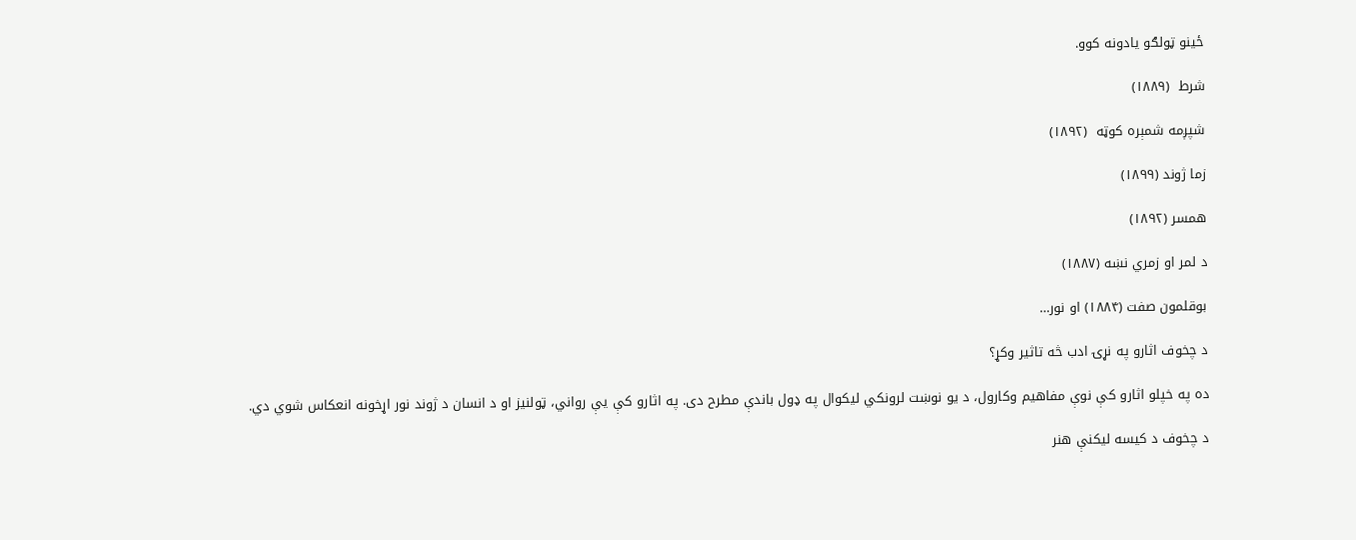ځینو ټولګو یادونه کوو.

شرط  (۱۸۸۹)

شپږمه شمېره کوټه  (۱۸۹۲)

زما ژوند (۱۸۹۹)

همسر (۱۸۹۲)

د لمر او زمري نښه (۱۸۸۷)

بوقلمون صفت (۱۸۸۴) او نور…

د چخوف اثارو په نړۍ ادب څه تاثیر وکړ؟

ده په خپلو اثارو کې نوې مفاهیم وکارول، د یو نوښت لرونکي لیکوال په ډول باندې مطرح دی. په اثارو کې یې رواني، ټولنیز او د انسان د ژوند نور اړخونه انعکاس شوي دي.

د چخوف د کیسه لیکنې هنر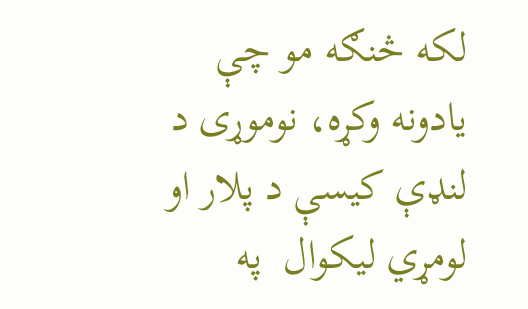لکه څنګه مو چې یادونه وکړه، نوموړی د لنډې کیسې د پلار او لومړي لیکوال  په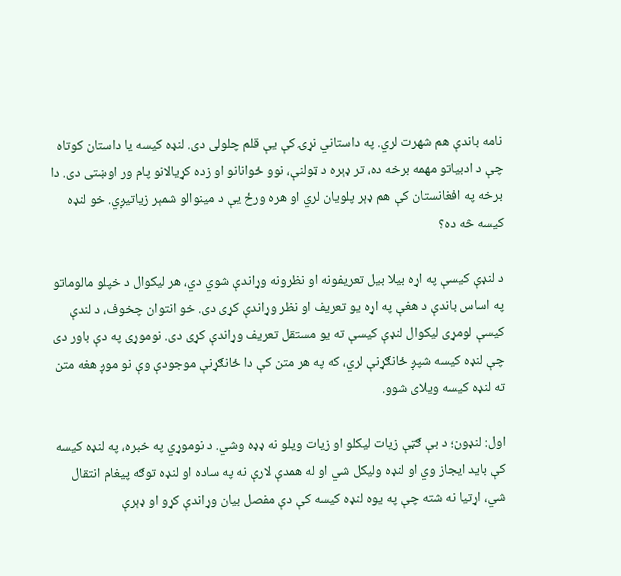نامه باندې هم شهرت لري. په داستاني نړۍ کې یې قلم چلولی دی. لنډه کیسه یا داستان کوتاه چې د ادبیاتو مهمه برخه ده، تر ډېره د ټولنې، نوو ځوانانو او زده کړیالانو پام ور اوښتی دی. دا برخه په افغانستان کې هم ډېر پلویان لري او هره ورځ یې د مینوالو شمېر زیاتیږي. خو لنډه کیسه څه ده؟

د لنډې کیسې په اړه بیلا بیل تعریفونه او نظرونه وړاندې شوي دي، هر لیکوال د خپلو مالوماتو په اساس باندې د هغې په اړه یو تعریف او نظر وړاندې کړی دی. خو انتوان چخوف، د لندې کیسې لومړی لیکوال لنډې کیسې ته یو مستقل تعریف وړاندې کړی دی. نوموړی په دې باور دی چې لنډه کیسه شپږ ځانګړنې لري، که په هر متن کې دا ځانګړنې موجودې وې نو موږ هغه متن ته لنډه کیسه ویلای شوو.

اول: لنډون؛ د بې ګټې زیات لیکلو او زیات ویلو نه ډډه وشي. د نوموړي په خبره، په لنډه کیسه کې باید ایجاز وي او لنډه ولیکل شي او له همدې لارې نه په ساده او لنډه توګه پیغام انتقال شي، اړتیا نه شته چې په یوه لنډه کیسه کې دې مفصل بیان وړاندې کړو او ډېرې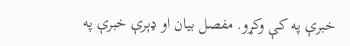خبرې په کې وکړو. مفصل بیان او ډېرې خبرې په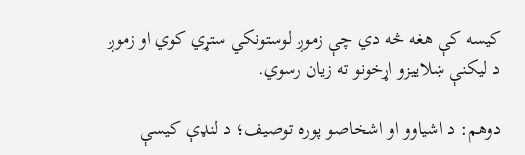کیسه کې هغه څه دي چې زموږ لوستونکي ستړي کوي او زموږ د لیکنې ښلاییزو اړخونو ته زیان رسوي.

دوهم: د اشیاوو او اشخاصو پوره توصیف؛ د لنډې کیسې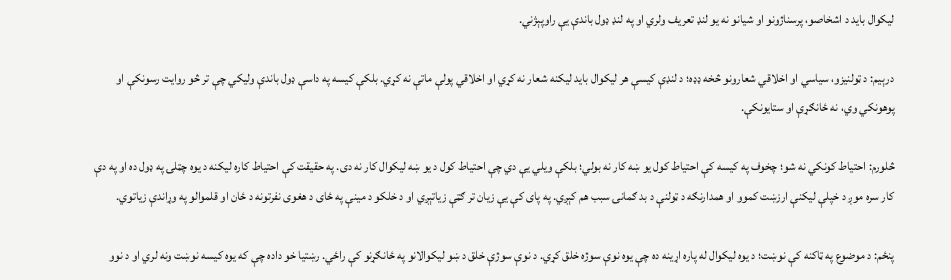لیکوال باید د اشخاصو، پرسناژونو او شیانو نه یو لنډ تعریف ولري او په لنډ ډول باندې یې راوپېژني.

درېیم: د ټولنیزو، سیاسي او اخلاقي شعارونو څخه ډډه؛ د لنډې کیسې هر لیکوال باید لیکنه شعار نه کړي او اخلاقي پولې ماتې نه کړي. بلکې کیسه په داسې ډول باندې ولیکي چې تر څو روایت رسونکې او پوهونکي وي، نه ځانګړې او ستایونکې.

څلورم: احتیاط کونکي نه شو؛ چخوف په کیسه کې احتیاط کول یو ښه کار نه بولي؛ بلکې ویلي يې دي چې احتیاط کول د يو ښه لیکوال کار نه دی. په حقیقت کې احتیاط کاره لیکنه د یوه چټلۍ په ډول ده او په دې کار سره موږ د خپلې لیکنې ارزښت کموو او همدارنګه د ټولنې د بد ګمانۍ سبب هم کېږي. په پای کې یې زیان تر ګټې زیاتېږي او د خلکو د مینې په ځای د هغوی نفرتونه د ځان او قلموالو په وړاندې زیاتوي.

پنځم: د موضوع په ټاکنه کې نوښت؛ د یوه لیکوال له پاره اړینه ده چې یوه نوې سوژه خلق کړي. د نوې سوژې خلق د ښو لیکوالانو په ځانګړنو کې راځي. رښتیا خو داده چې که یوه کیسه نوښت ونه لري او د نوو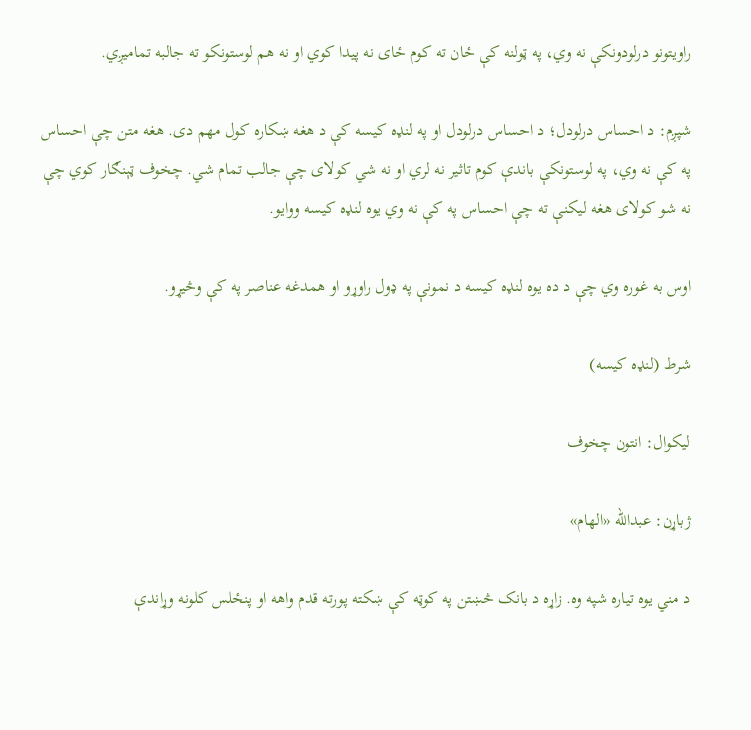راویتونو درلودونکې نه وي، په ټولنه کې ځان ته کوم ځای نه پیدا کوي او نه هم لوستونکو ته جالبه تمامیږي.

شپږم: د احساس درلودل؛ د احساس درلودل او په لنډه کیسه کې د هغه ښکاره کول مهم دی. هغه متن چې احساس په کې نه وي، په لوستونکې باندې کوم تاثیر نه لري او نه شي کولای چې جالب تمام شي. چخوف ټېنګار کوي چې نه شو کولای هغه لیکنې ته چې احساس په کې نه وي یوه لنډه کیسه ووایو.

اوس به غوره وي چې د ده یوه لنډه کیسه د نمونې په ډول راوړو او همدغه عناصر په کې وڅیړو.

شرط (لنډه کیسه)

لیکوال: انتون چخوف

ژباړن: عبدالله «الهام»

د مني یوه تیاره شپه وه. زاړه د بانک څښتن په کوټه کې ښکته پورته قدم واهه او پنځلس کلونه وړاندې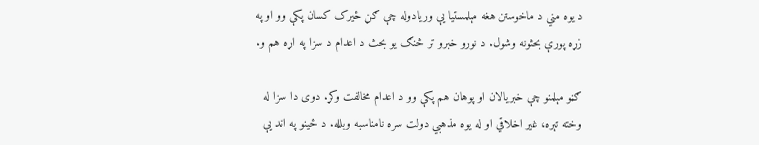د یوه مني د ماخوستن هغه مېلمستیا یې وریادوله چې ګڼ ځيرک کسان پکې وو او په زړه پورې بحثونه وشول. د نورو خبرو تر څنګ یو بحث د اعدام د سزا په اړه هم و.

ګڼو مېلمنو چې خبریالان او پوهان هم پکې وو د اعدام مخالفت وکړ. دوی دا سزا له وخته تېره، غیر اخلاقي او له یوه مذهبي دولت سره نامناسبه وبلله. د ځینو په اند یې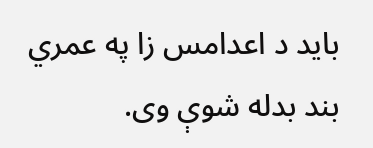باید د اعدامس زا په عمري بند بدله شوې وی.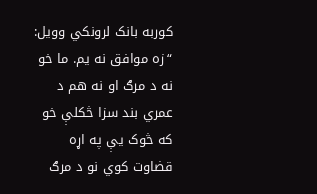کوربه بانک لرونکي وویل: “زه موافق نه یم. ما خو نه د مرګ او نه هم د عمري بند سزا څکلې خو که څوک يې په اړه قضاوت کوي نو د مرګ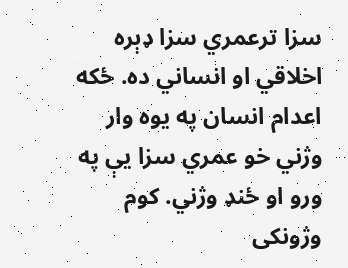سزا ترعمري سزا ډېره اخلاقي او انساني ده. ځکه اعدام انسان په یوه وار وژني خو عمري سزا يې په ورو او ځنډ وژني. کوم وژونکی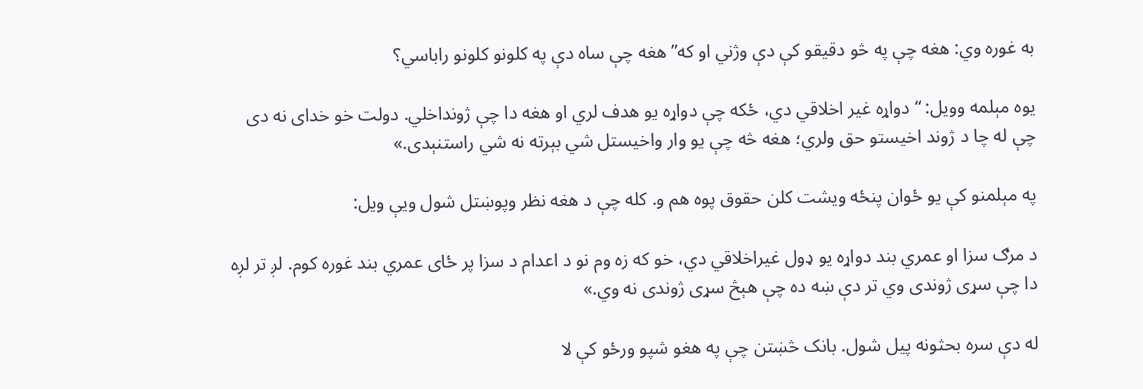به غوره وي: هغه چې په څو دقیقو کې دې وژني او که”هغه چې ساه دې په کلونو کلونو راباسي؟

یوه مېلمه وویل: “دواړه غیر اخلاقي دي، ځکه چې دواړه یو هدف لري او هغه دا چې ژونداخلي. دولت خو خدای نه دی چې له چا د ژوند اخیستو حق ولري؛ هغه څه چې یو وار واخیستل شي بېرته نه شي راستنېدی.»

په مېلمنو کې یو ځوان پنځه ویشت کلن حقوق پوه هم و. کله چې د هغه نظر وپوښتل شول ويې ویل:

د مرګ سزا او عمري بند دواړه یو ډول غیراخلاقي دي، خو که زه وم نو د اعدام د سزا پر ځای عمري بند غوره کوم. لږ تر لږه دا چې سړی ژوندی وي تر دې ښه ده چې هېڅ سړی ژوندی نه وي.»

له دې سره بحثونه پیل شول. بانک څښتن چې په هغو شپو ورځو کې لا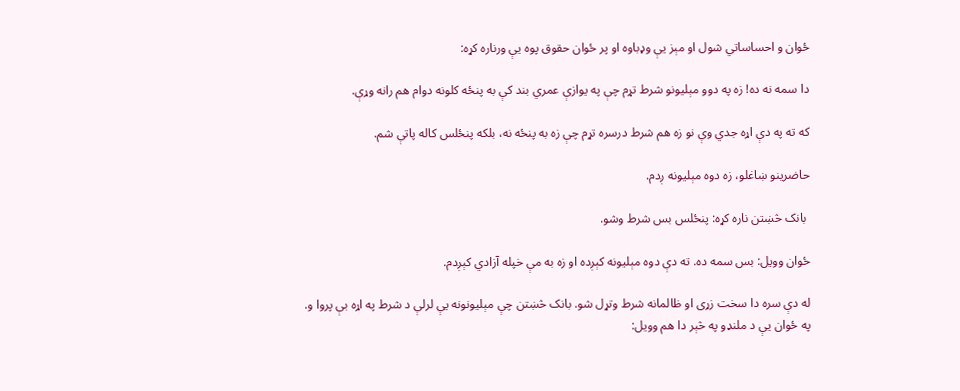ځوان و احساساتي شول او مېز يې وډباوه او پر ځوان حقوق پوه يې ورناره کړه:

دا سمه نه ده! زه په دوو مېلیونو شرط تړم چې په یوازې عمري بند کې به پنځه کلونه دوام هم رانه وړې.

که ته په دې اړه جدي وې نو زه هم شرط درسره تړم چې زه به پنځه نه، بلکه پنځلس کاله پاتې شم.

حاضرینو ښاغلو، زه دوه مېلیونه ږدم.

 بانک څښتن ناره کړه: پنځلس بس شرط وشو.

ځوان وویل: بس سمه ده. ته دې دوه مېلیونه کېږده او زه به مې خپله آزادي کېږدم.

له دې سره دا سخت زړی او ظالمانه شرط وتړل شو. بانک څښتن چې مېلیونونه یې لرلې د شرط په اړه بې پروا و. په ځوان يې د ملنډو په څېر دا هم وویل: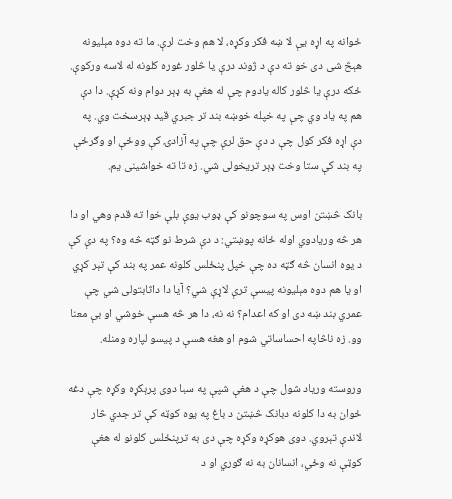ځوانه په اړه يې لا ښه فکر وکړه، لا هم وخت لرې. ما ته دوه مېلیونه هېڅ شی دی خو ته دې د ژوند درې یا څلور غوره کلونه له لاسه ورکوې. ځکه درې یا څلور کاله یادوم چې له هغې به ډېر دوام ونه کړې. دا دې هم په یاد وي چې په خپله خوښه بند تر جبري قید ډېرسخت وي. په دې اړه فکر کول چې د دې حق لرې چې په آزادۍ کې ووځې او وګرځې په بند کې ستا وخت ډېر تريخولی شي. زه تا ته خواشینی یم.

بانک څښتن اوس په سوچونو کې ډوب یوې بلې خوا ته قدم وهي او دا هر څه وریادوي اوله ځانه پوښتي: د دې شرط نو ګټه څه وه؟ په دې کې د یوه انسان څه ګټه ده چې خپل پنځلس کلونه عمر په بند کې تېر کړي او یا هم دوه مېلیونه پیسې ترې لاړې شي؟ آیا دا داثابتولی شي چې عمري بند ښه دی او که اعدام؟ نه نه، دا هر څه هسې خوشي او بې معنا وو. زه ناڅاپه احساساتي شوم او هغه هسې د پیسو لپاره ومنله.

وروسته وریاد شول چې د هغې شپې په سبا دوی پرېکړه وکړه چې دغه ځوان به دا کلونه دبانک څښتن د باغ په یوه کوټه کې تر جدي څار لاندې تېروي. دوی هوکړه وکړه چې دی به ترپنځلس کلونو له هغې کوټې نه وځي، انسانان به نه ګوري او د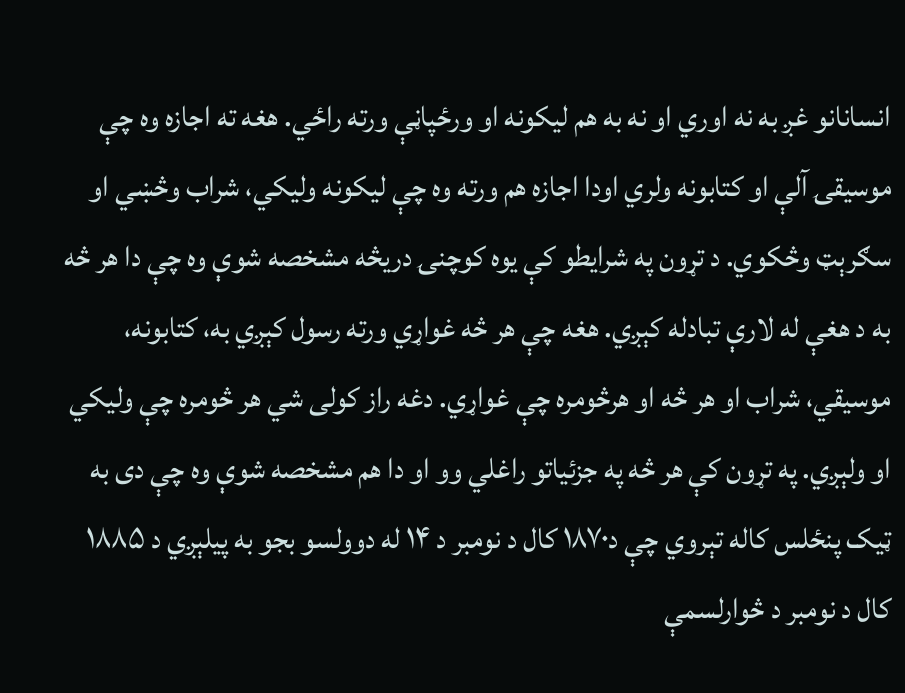انسانانو غږ به نه اوري او نه به هم لیکونه او ورځپاڼې ورته راځي. هغه ته اجازه وه چې موسيقۍ آلې او کتابونه ولري اودا اجازه هم ورته وه چې لیکونه ولیکي، شراب وڅښي او سګرېټ وڅکوي. د تړون په شرایطو کې یوه کوچنۍ دریڅه مشخصه شوې وه چې دا هر څه به د هغې له لارې تبادله کېږي. هغه چې هر څه غواړي ورته رسول کېږي به، کتابونه، موسيقي، شراب او هر څه او هرڅومره چې غواړي. دغه راز کولی شي هر څومره چې ولیکي او ولېږي. په تړون کې هر څه په جزئياتو راغلي وو او دا هم مشخصه شوې وه چې دی به ټیک پنځلس کاله تېروي چې د۱۸۷۰ کال د نومبر د ۱۴ له دوولسو بجو به پیلېږي د ۱۸۸۵ کال د نومبر د څوارلسمې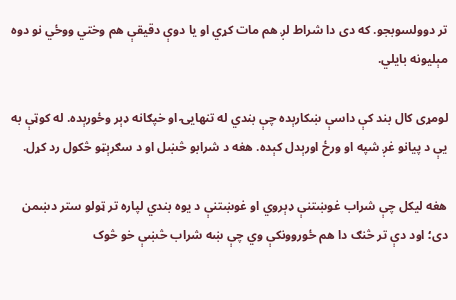تر دوولسوبجو. که دی دا شراط لږ هم مات کړي او یا دوې دقیقې هم وختي ووځي نو دوه مېلیونه بایلي.

لومړی کال بند کې داسې ښکارېده چې بندي له تنهایۍ او خپګانه ډېر وځورېده. له کوټې به يې د پیانو غږ شپه او ورځ اورېدل کېده. هغه د شرابو څښل او د سګرېټو څکول رد کړل.

هغه ليکل چې شراب غوښتنې ډېروي او غوښتنې د یوه بندي لپاره تر ټولو ستر دښمن دی؛ اود دې تر څنګ دا هم ځوروونکې وي چې ښه شراب څښې خو څوک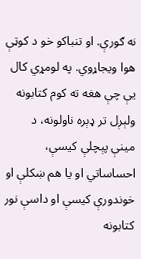نه ګورې. او تنباکو خو د کوټې هوا ویجاړوي. په لومړي کال یې چې هغه ته کوم کتابونه ولېږل تر ډېره ناولونه، د مینې پېچلې کیسې، احساساتي او یا هم ښکلې او خوندورې کیسې او داسې نور کتابونه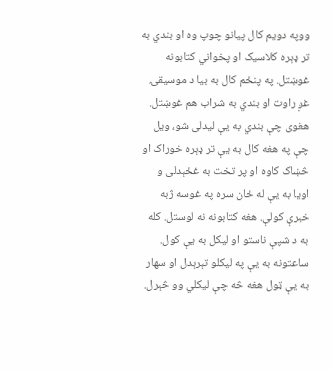ووپه دویم کال پیانو چوپ وه او بندي به تر ډېره کلاسیک او پخواني کتابونه غوښتل. په پنځم کال به بیا د موسيقۍ غږ راوت او بندي به شراب هم غوښتل. هغوی چې بندي به یې لیدلی شو، ویل چې په هغه کال به يې تر ډېره خوراک او څښاک کاوه او پر تخت به غځېدلی و اویا به یې له ځان سره په غوسه ژبه خبرې کولې. هغه کتابونه نه لوستل. کله به د شپې ناستو او لیکل به یې کول. ساعتونه به یې په لیکلو تېرېدل او سهار به يې ټول هغه څه چې لیکلي وو څېرل.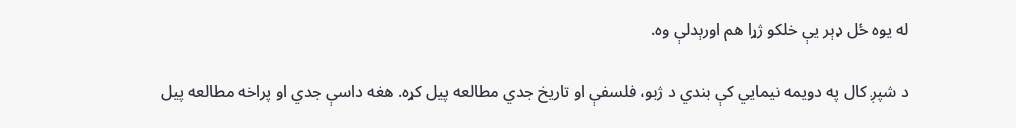له یوه ځل ډېر یې خلکو ژړا هم اورېدلې وه.

د شپږ کال په دویمه نیمايي کې بندي د ژبو، فلسفې او تاریخ جدي مطالعه پیل کړه. هغه داسې جدي او پراخه مطالعه پیل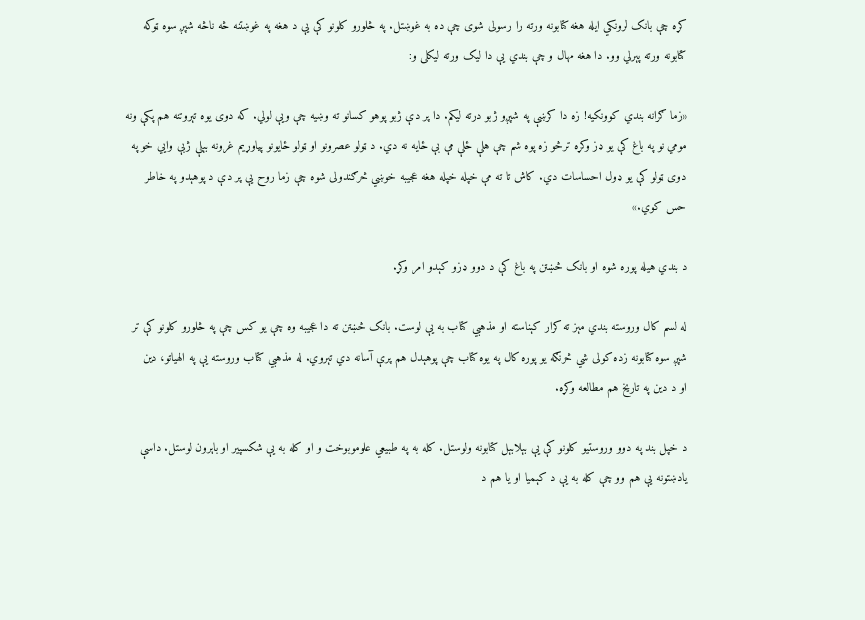کړه چې بانک لرونکي ایله هغه کتابونه ورته را رسولی شوی چې ده به غوښتل. په څلورو کلونو کې يې د هغه په غوښتنه څه ناڅه شپږ سوه ټوکه کتابونه ورته پېرلي وو. دا هغه مهال و چې بندي يې دا لیک ورته لیکلی و:

«زما ګرانه بندي کوونکیه! زه دا کرښې په شپږو ژبو درته لیکم. دا پر دې ژبو پوهو کسانو ته وښیه چې ویې لولي. که دوی یوه تېروتنه هم پکې ونه مومي نو په باغ کې یو ډز وکړه ترڅو زه پوه شم چې هلې ځلې مې بې ځایه نه دي. د ټولو عصرونو او ټولو ځایونو پیاوړيم غرونه بېلې ژبې وايي خو په دوی ټولو کې یو ډول احساسات دي. کاش تا ته مې خپله خپله هغه عجیبه خوښي څرګندولی شوه چې زما روح يې پر دې د پوهېدو په خاطر حس کوي.»

د بندي هیله پوره شوه او بانک څښتن په باغ کې د دوو ډزو کېدو امر وکړ.

له لسم کال وروسته بندي مېز ته کرار کېناسته او مذهبي کتاب به یې لوست. بانک څښتن ته دا عجیبه وه چې یو کس چې په څلورو کلونو کې تر شپږ سوه کتابونه زده کولی شي څرنګه یو پوره کال په یوه کتاب چې پوهېدل هم پرې آسانه دي تېروي. له مذهبي کتاب وروسته یې په الهیاتو، دین او د دین په تاریخ هم مطالعه وکړه.

د خپل بند په دوو وروستیو کلونو کې يې بېلابېل کتابونه ولوستل. کله به په طبيعي علوموبوخت و او کله به يې شکسپیر او باېرون لوستل. داسې یادښتونه يې هم وو چې کله به يې د کېمیا او یا هم د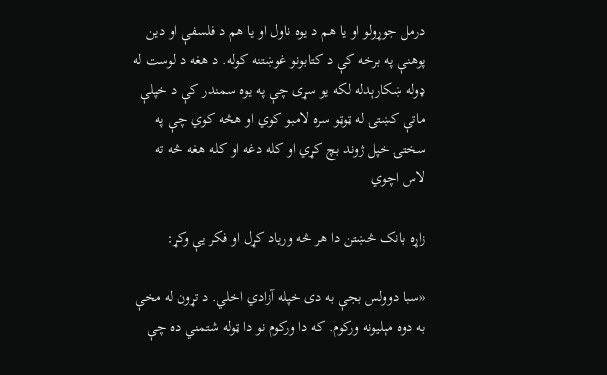درمل جوړولو او یا هم د یوه ناول او یا هم د فلسفې او دین پوهنې په برخه کې د کتابونو غوښتنه کوله. د هغه د لوست له ډوله ښکارېدله لکه یو سړی چې په یوه سمندر کې د خپلې ماتې کښتۍ له ټوټو سره لامبو کوي او هڅه کوي چې په سختۍ خپل ژوند بچ کړي او کله دغه او کله هغه څه ته لاس اچوي

زاړه بانک څښتن دا هر څه وریاد کړل او فکر يې وکړ:

«سبا دوولس بجې به دی خپله آزادي اخلي. د تړون له مخې به دوه مېلیونه ورکوم. که دا ورکوم نو دا ټوله شتمني ده چې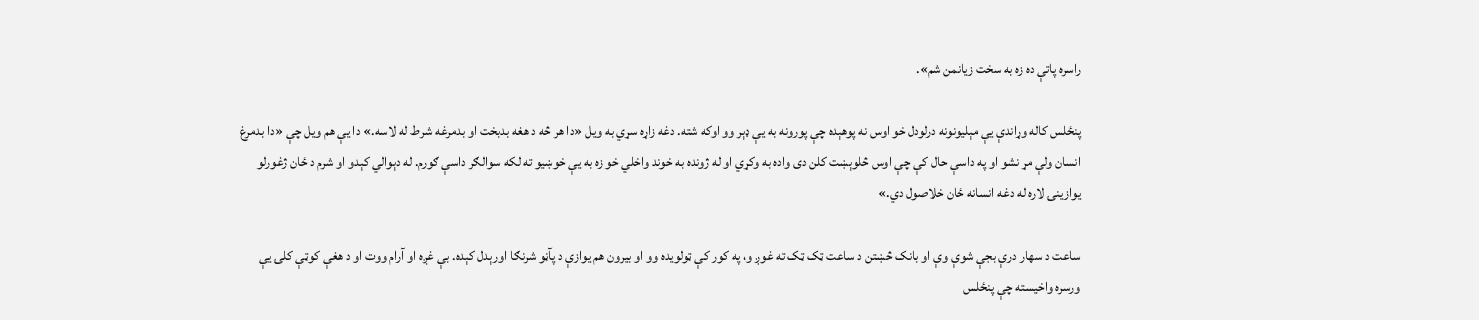راسره پاتې ده زه به سخت زیانمن شم».

پنځلس کاله وړاندې يې مېلیونونه درلودل خو اوس نه پوهېده چې پورونه به يې ډېر وو اوکه شته. دغه زاړه سړي به ویل «دا هر څه د هغه بدبخت او بدمرغه شرط له لاسه.» دا یې هم ویل چې «دا بدمرغ انسان ولې مړ نشو او په داسې حال کې چې اوس څلوېښت کلن دی واده به وکړي او له ژونده به خوند واخلي خو زه به يې خوښیو ته لکه سوالګر داسې ګورم. له دېوالي کېدو او شرم د ځان ژغورلو یوازينۍ لاره له دغه انسانه ځان خلاصول دي.»

ساعت د سهار درې بجې شوې وې او بانک څښتن د ساعت ټک ټک ته غوږ و، په کور کې ټولویده وو او بیرون هم یوازې د پآڼو شرنګا اورېدل کېده. بې غږه او آرام ووت او د هغې کوټې کلۍ يې ورسره واخیسته چې پنځلس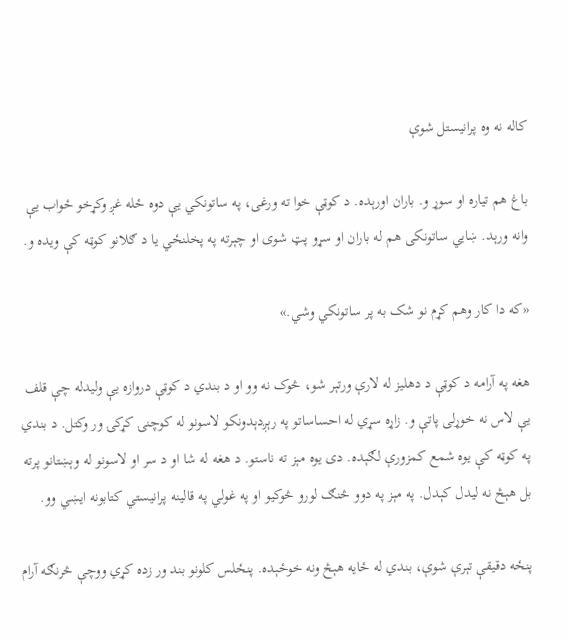کاله نه وه پرانیستل شوې

باغ هم تیاره او سوړ و. باران اورېده. د کوټې خوا ته ورغی، په ساتونکي يې دوه ځله غږ وکړخو ځواب یې وانه ورېد. ښایي ساتونکی هم له باران او سړو پټ شوی او چېرته په پخلنځي یا د ګلانو کوټه کې ویده و.

«که دا کار وهم کړم نو شک به پر ساتونکي وشي.»

هغه په آرامه د کوټې د دهلیز له لارې ورتېر شو، څوک نه وو او د بندي د کوټې دروازه يې ولیدله چې قلف يې لاس نه خوړلی پاتې و. زاړه سړي له احساساتو په رېږدېدونکو لاسونو له کوچنۍ کړکۍ ور وکتل. د بندي په کوټه کې یوه شمع کمزورې لګېده. دی یوه مېز ته ناستو. د هغه له شا او د سر او لاسونو له وېښتانو پرته بل هېڅ نه لیدل کېدل. په مېز په دوو څنګ لورو څوکیو او په غولي په قالینه پرانیستي کتابونه ایښي وو.

پنځه دقیقې تېرې شوې، بندي له ځایه هېڅ ونه خوځېده. پنځلس کلونو بند ور زده کړي ووچې څرنګه آرام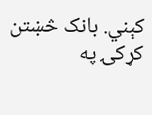کېني. بانک څښتن کړکۍ په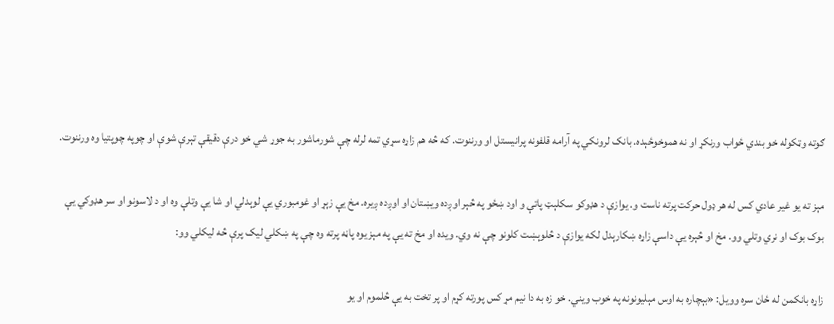ګوته وټکوله خو بندي ځواب ورنکړ او نه هموخوځېده. بانک لرونکي په آرامه قلفونه پرانیستل او ورننوت. که څه هم زاړه سړي تمه لرله چې شورماشور به جوړ شي خو درې دقیقې تېرې شوې او چوپه چوپتیا وه ورننوت.

مېز ته یو غیر عادي کس له هر ډول حرکت پرته ناست و. یوازې د هډوکو سکلېټ پاتې و اود ښځو په څېر اوږده ویښتان او اوږده ږیره. مخ يې زېړ او غومبوري يې لوېدلي او شا یې وتلې وه او د لاسونو او سر هډوکي يې بوک بوک او نري وتلي وو. مخ او څېره يې داسې زاړه ښکارېدل لکه یوازې د څلوېښت کلونو چې نه وي. ويده او مخ ته يې په مېز یوه پاڼه پرته وه چې په ښکلي لیک پرې څه ليکلي وو:

زاړه بانکمن له ځان سره وویل: «بېچاره به اوس مېلیونونه په خوب ويني. خو زه به دا نیم مړ کس پورته کړم او پر تخت به یې څلموم او یو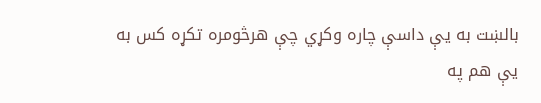بالښت به يې داسې چاره وکړي چې هرڅومره تکړه کس به يې هم په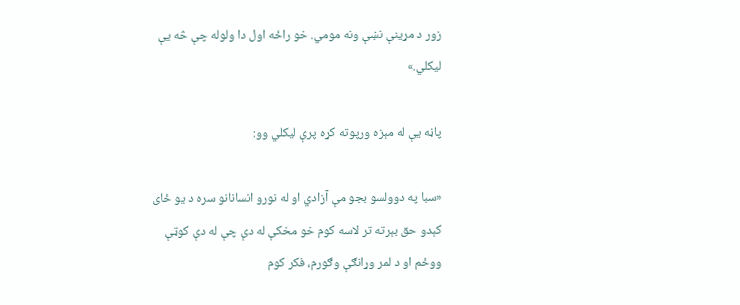زور د مړینې نښې ونه مومي. خو راځه اول دا ولوله چې څه يې ليکلي.»

پاڼه يې له مېزه ورپوته کړه پرې ليکلي وو:

«سبا په دوولسو بجو مې آزادي او له نورو انسانانو سره د یو ځای کېدو حق بېرته تر لاسه کوم خو مخکې له دې چې له دې کوټې ووځم او د لمر وړانګې وګورم، فکر کوم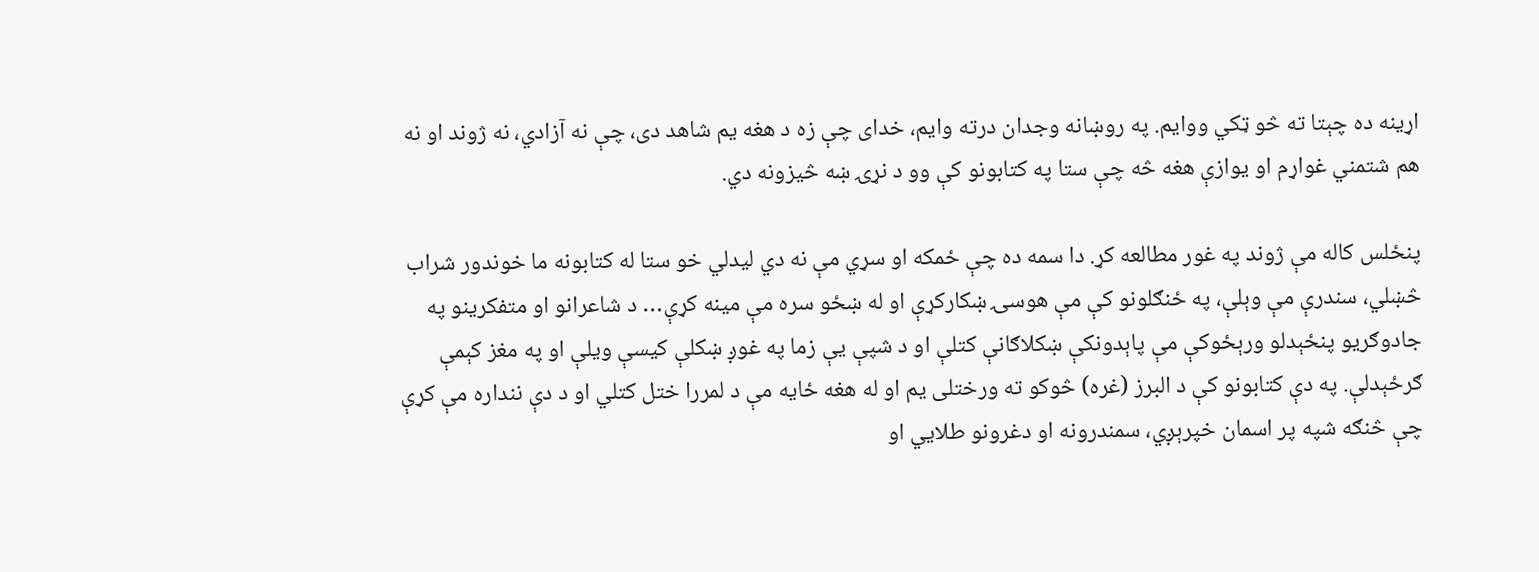اړینه ده چېتا ته څو ټکي ووایم. په روښانه وجدان درته وایم، خدای چې زه د هغه یم شاهد دی، چې نه آزادي، نه ژوند او نه هم شتمني غواړم او یوازې هغه څه چې ستا په کتابونو کې وو د نړۍ ښه څیزونه دي.

پنځلس کاله مې ژوند په غور مطالعه کړ. دا سمه ده چې ځمکه او سړي مې نه دي ليدلي خو ستا له کتابونه ما خوندور شراب څښلي، سندرې مې وېلې، په ځنګلونو کې مې هوسۍ ښکارکړې او له ښځو سره مې مینه کړې… د شاعرانو او متفکرینو په جادوګریو پنځېدلو ورېځوکې مې پاېدونکې ښکلاګانې کتلې او د شپې يې زما په غوږ ښکلې کیسې ویلې او په مغز کېمې ګرځېدلې. په دې کتابونو کې د البرز (غره) څوکو ته ورختلی یم او له هغه ځایه مې د لمررا ختل کتلي او د دې ننداره مې کړې چې څنګه شپه پر اسمان خپرېږي، سمندرونه او دغرونو طلايي او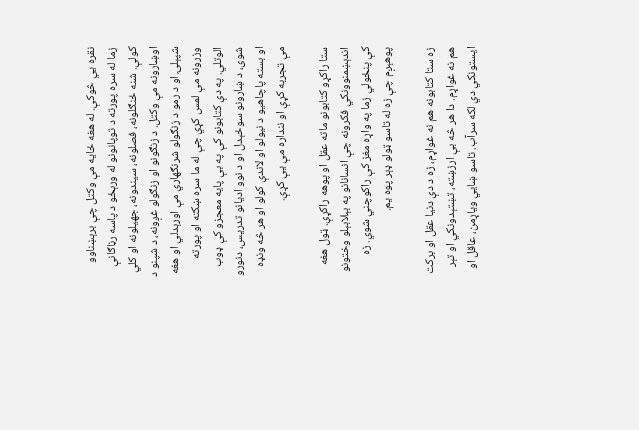نقره يي څوکې. له هغه ځایه مې وکتل چې برېښناوو زما له سره پورته د توپانونو له ورېځو د پاسه رڼاګانې کولې. شنه ځنګلونه، فصلونه، سیندونه، جهیلونه او کلي اوښارونه مې وکتل. د زنګونو او زنګولو غږونه، د شپنو د شپېلۍ او د رمو د زنګولو شرنګهاري مې اورېدلي او هغه وزرونه مې لمس کړي چې له ما سره ښکته او پورته الوتلي. په دې کتابونو کې په بې پایه معجزو کې ډوب شوی، د ښارونو سوځېدل او د نوو ادیانو تدریس، دنورو او بسته پاچاهیو د نیولو او لاندې کولو او هر څه ونډه مې تجربه کړې او ننداره مې يې کړې.

ستا راکړو کتابونو ماته عقل او پوهه راکړې. ټول هغه اندېښمنوونکي فکرونه چې انسانانو په بېلابېلو وختونو کې پنځولي زما په واړه مغز کې راکوچني شوي. زه پوهېږم چې زه له تاسو ټولو ډېر پوه یم.

زه ستا کتابونه هم نه غواړم، زه د دې دنیا عقل او برکت هم نه غواړم. دا هر څه بې ارزښته، تښتېدونکي او تېر ايستونکي دي لکه سرآب. تاسو ښايي ویاړمن، عاقل او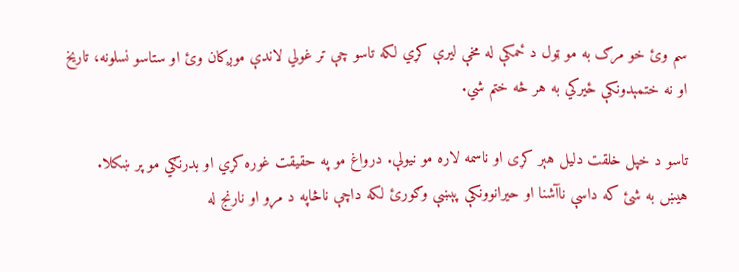سم وئ خو مرګ به مو ټول د ځمکې له مخې لیرې کړي لکه تاسو چې تر غولي لاندې موږکان وئ او ستاسو نسلونه، تاریخ او نه ختمېدونکې ځيرکي به هر څه ختم شي.

تاسو د خپل خلقت دلیل هېر کړی او ناسمه لاره مو نیولې. درواغ مو په حقیقت غوره کړي او بدرنګي مو پر ښکلا. هيښ به شئ که داسې ناآشنا او حیرانوونکې پېښې وګورئ لکه داچې ناڅاپه د مړو او نارنج له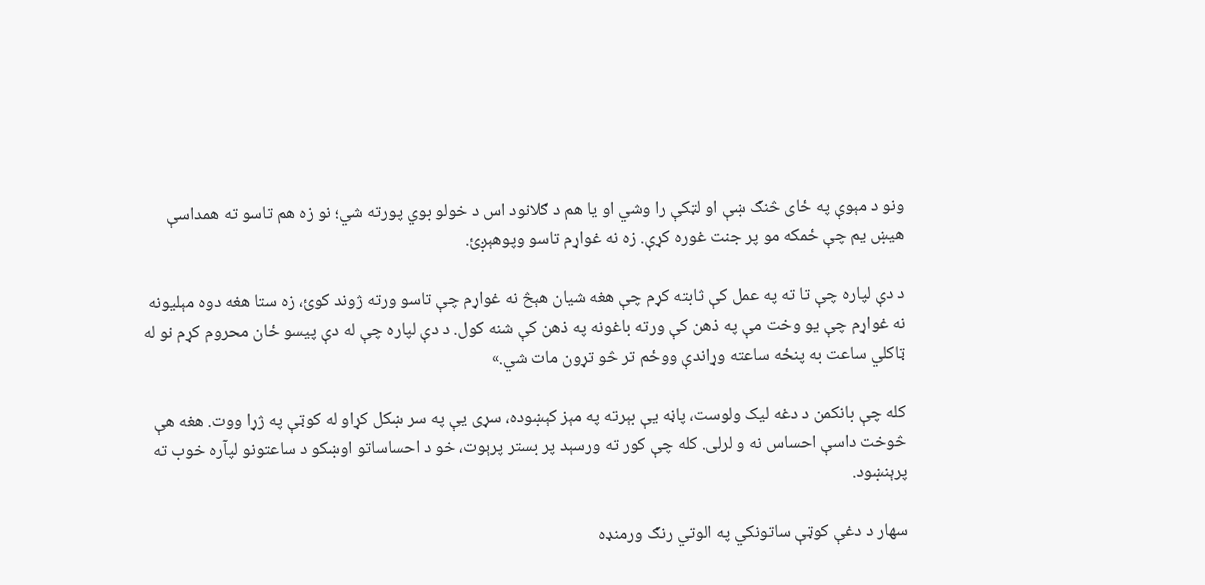ونو د مېوې په ځای څنګ ښې او لټکې را وشي او یا هم د ګلانود اس د خولو بوي پورته شي؛ نو زه هم تاسو ته همداسې هيښ یم چې ځمکه مو پر جنت غوره کړې. زه نه غواړم تاسو وپوهېږئ.

د دې لپاره چې تا ته په عمل کې ثابته کړم چې هغه شیان هېڅ نه غواړم چې تاسو ورته ژوند کوئ، زه ستا هغه دوه مېلیونه نه غواړم چې یو وخت مې په ذهن کې ورته باغونه په ذهن کې شنه کول. د دې لپاره چې له دې پیسو ځان محروم کړم نو له ټاکلي ساعت به پنځه ساعته وړاندې ووځم تر څو تړون مات شي.»

کله چې بانکمن د دغه لیک ولوست، پاڼه يې بېرته په مېز کېښوده، سړی يې په سر ښکل کړاو له کوټې په ژړا ووت. هغه هې څوخت داسې احساس نه و لرلی. کله چې کور ته ورسېد پر بستر پرېوت، خو د احساساتو اوښکو د ساعتونو لپآره خوب ته پرېنښود.

سهار د دغې کوټې ساتونکي په الوتي رنګ ورمنډه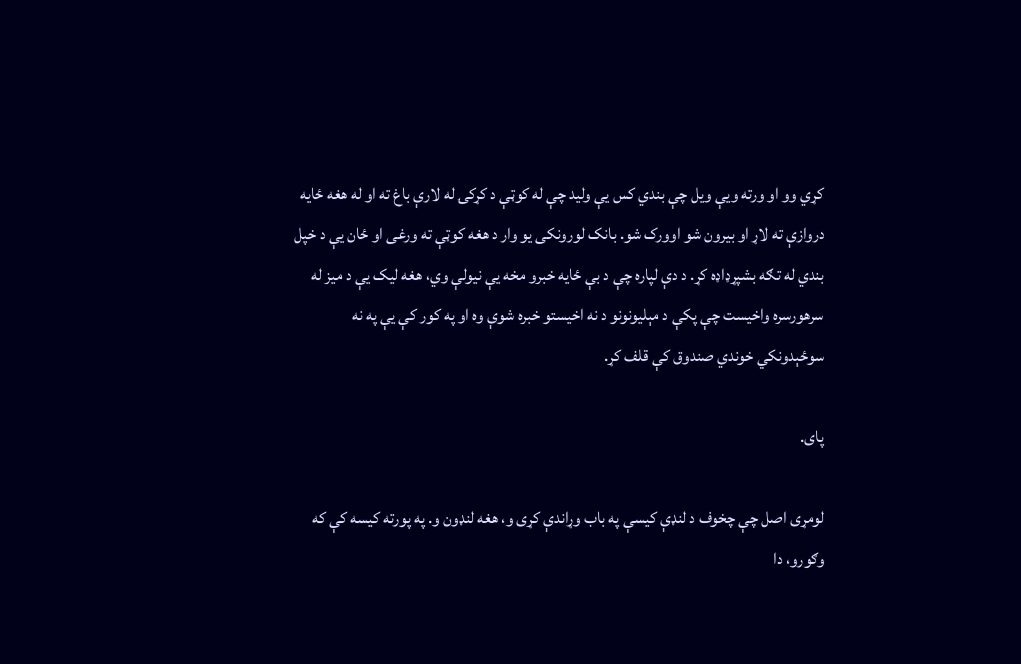کړي وو او ورته ویې ویل چې بندي کس يې وليد چې له کوټې د کړکۍ له لارې باغ ته او له هغه ځایه دروازې ته لاړ او بیرون شو اوورک شو. بانک لورونکی یو وار د هغه کوټې ته ورغی او ځان يې د خپل بندي له تګه بشپړډاډه کړ. د دې لپاره چې د بې ځایه خبرو مخه یې نیولې وي، هغه لیک يې د میز له سرهورسره واخیست چې پکې د مېلیونونو د نه اخیستو خبره شوې وه او په کور کې یې په نه سوځېدونکي خوندي صندوق کې قلف کړ.

پای.

لومړی اصل چې چخوف د لنډې کیسې په باب وړاندې کړی و، هغه لنډون و. په پورته کیسه کې که وګورو، دا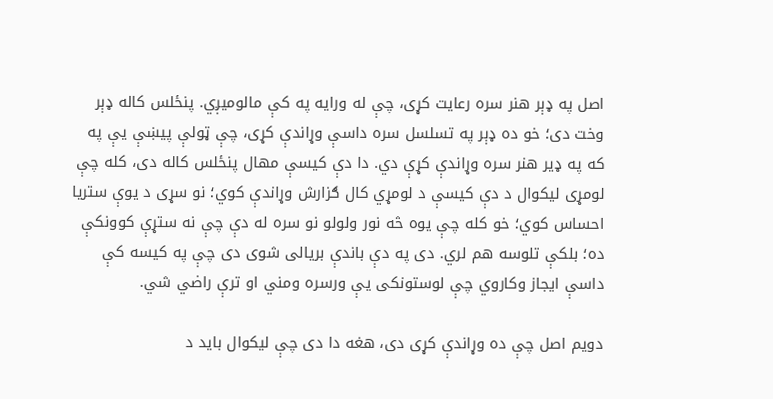اصل په ډېر هنر سره رعایت کړی، چې له ورایه په کې مالومیږي. پنځلس کاله ډېر وخت دی؛ خو ده ډېر په تسلسل سره داسې وړاندې کړی، چې ټولې پیښې یې په که په ډیر هنر سره وړاندې کړې دي. دا دې کیسې مهال پنځلس کاله دی، کله چې لومړی لیکوال د دې کیسې د لومړي کال ګزارش وړاندې کوي؛ نو سړی د یوې ستریا احساس کوي؛ خو کله چې یوه څه نور ولولو نو سره له دې چې نه ستړې کوونکې ده؛ بلکې تلوسه هم لري. دی په دې باندې بریالی شوی دی چې په کیسه کې داسې ایجاز وکاروي چې لوستونکی یې ورسره ومني او ترې راضي شي.

دویم اصل چې ده وړاندې کړی دی، هغه دا دی چې لیکوال باید د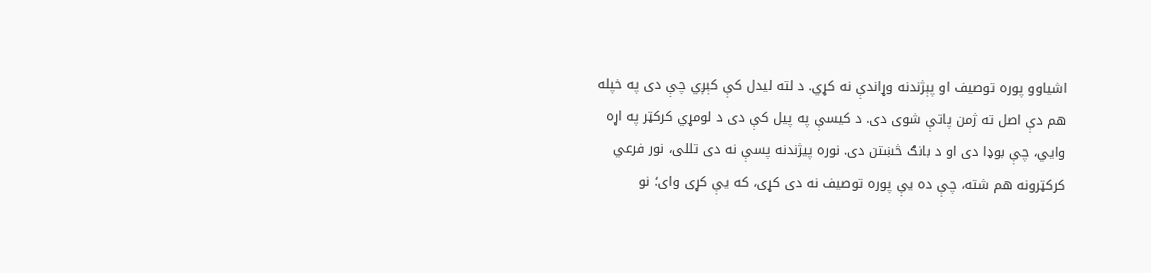اشیاوو پوره توصیف او پېژندنه وړاندې نه کړي. د لته لیدل کې کېږي چې دی په خپله هم دې اصل ته ژمن پاتې شوی دی. د کیسې په پیل کې دی د لومړي کرکټر په اړه وایي، چې بوډا دی او د بانګ څښتن دی. نوره پیژندنه پسې نه دی تللی، نور فرعي کرکټرونه هم شته، چې ده یې پوره توصیف نه دی کړی، که یې کړی وای؛ نو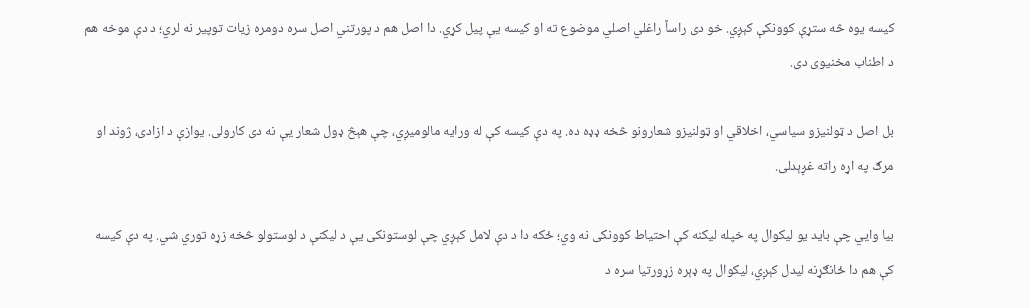کیسه یوه څه ستړې کوونکې کېږي. خو دی راساً راغلي اصلي موضوع ته او کیسه یې پیل کړي. دا اصل هم د پورتني اصل سره دومره زیات توپیر نه لري؛ د دې موخه هم د اطناب مخنیوی دی.

بل اصل د ټولنیزو سیاسي، اخلاقي او ټولنیزو شعارونو څخه ډډه ده. په دې کیسه کې له ورایه مالومیږي، چې هېڅ ډول شعار یې نه دی کارولی. یوازې د ازادی، ژوند او مرګ په اړه راته غږېدلی.

بیا وایي چې باید یو لیکوال په خپله لیکنه کې احتیاط کوونکی نه وي؛ ځکه دا د دې لامل کېږي چې لوستونکی یې د لیکنې د لوستولو څخه زړه توري شي. په دې کیسه کې هم دا ځانګړنه لیدل کېږي، لیکوال په ډېره زړورتیا سره د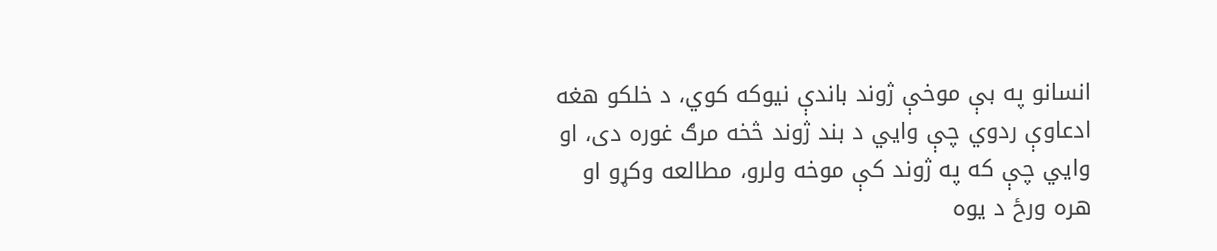انسانو په بې موخې ژوند باندې نیوکه کوي، د خلکو هغه ادعاوې ردوي چې وایي د بند ژوند څخه مرګ غوره دی، او وایي چې که په ژوند کې موخه ولرو، مطالعه وکړو او هره ورځ د یوه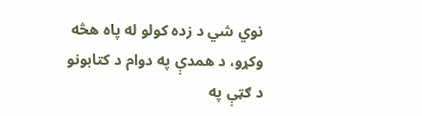نوي شي د زده کولو له پاه هڅه وکړو، د همدې په دوام د کتابونو د ګټې په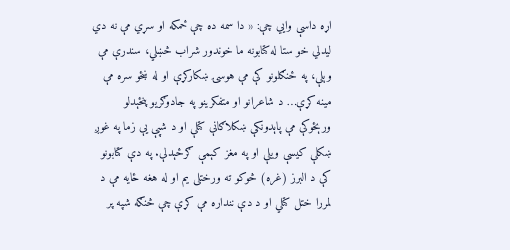اړه داسې وایي چې: « دا سمه ده چې ځمکه او سړي مې نه دي ليدلي خو ستا له کتابونه ما خوندور شراب څښلي، سندرې مې وېلې، په ځنګلونو کې مې هوسۍ ښکارکړې او له ښځو سره مې مینه کړې… د شاعرانو او متفکرینو په جادوګریو پنځېدلو ورېځوکې مې پاېدونکې ښکلاګانې کتلې او د شپې يې زما په غوږ ښکلې کیسې ویلې او په مغز کېمې ګرځېدلې. په دې کتابونو کې د البرز (غره) څوکو ته ورختلی یم او له هغه ځایه مې د لمررا ختل کتلي او د دې ننداره مې کړې چې څنګه شپه پر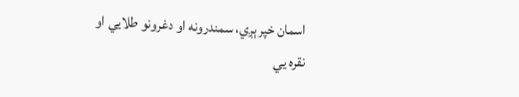اسمان خپرېږي، سمندرونه او دغرونو طلايي او نقره يي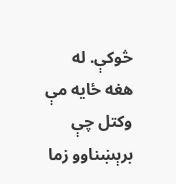څوکې. له هغه ځایه مې وکتل چې برېښناوو زما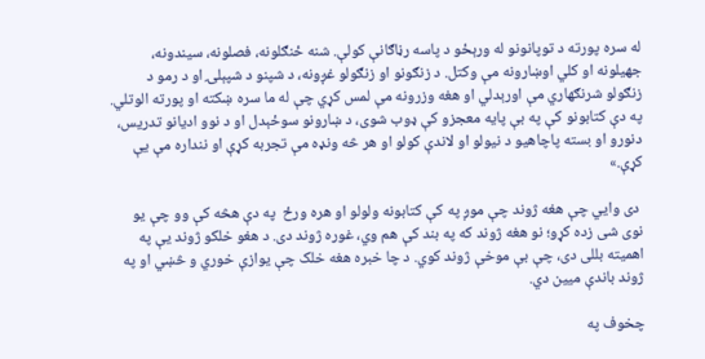له سره پورته د توپانونو له ورېځو د پاسه رڼاګانې کولې. شنه ځنګلونه، فصلونه، سیندونه، جهیلونه او کلي اوښارونه مې وکتل. د زنګونو او زنګولو غږونه، د شپنو د شپېلۍ او د رمو د زنګولو شرنګهاري مې اورېدلي او هغه وزرونه مې لمس کړي چې له ما سره ښکته او پورته الوتلي. په دې کتابونو کې په بې پایه معجزو کې ډوب شوی، د ښارونو سوځېدل او د نوو ادیانو تدریس، دنورو او بسته پاچاهیو د نیولو او لاندې کولو او هر څه ونډه مې تجربه کړې او ننداره مې يې کړې.»

 دی وایي چې هغه ژوند چې موږ په کې کتابونه ولولو او هره ورځ  په دې هڅه کې وو چې یو نوی شی زده کړو؛ نو هغه ژوند که په بند کې هم وي، غوره ژوند دی. د هغو خلکو ژوند یې په اهمیته بللی دی، چې بې موخې ژوند کوي. د چا خبره هغه خلک چې یوازې خوري و څښي او په ژوند باندې میین دي.

چخوف په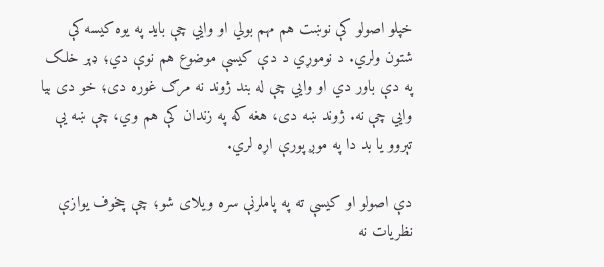خپلو اصولو کې نوښت هم مهم بولي او وایي چې باید په یوه کیسه کې شتون ولري. د نوموړي د دې کیسې موضوع هم نوې دي؛ ډېر خلک په دې باور دي او وایي چې له بند ژوند نه مرګ غوره دی؛ خو دی بیا وایي چې نه. ژوند ښه دی، هغه که په زندان کې هم وي، چې ښه یې تېروو یا بد دا په موږ پورې اړه لري.

دې اصولو او کیسې ته په پاملرنې سره ویلای شو؛ چې چخوف یوازې نظریات نه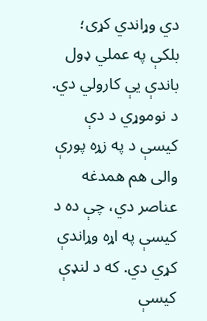دي وړاندي کړی؛ بلکې په عملي ډول باندې یې کارولي دي. د نوموړي د دې کیسې د په زړه پورې والی هم همدغه عناصر دي، چې ده د کیسې په اړه وړاندې کړي دي. که د لنډې کیسې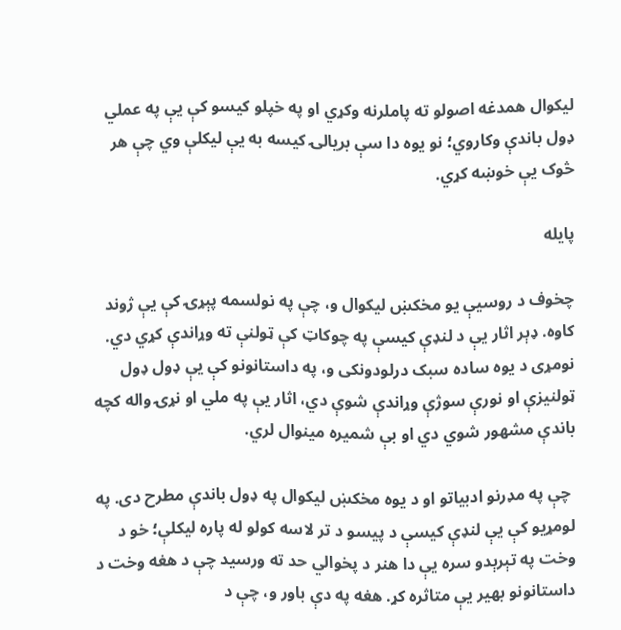لیکوال همدغه اصولو ته پاملرنه وکړي او په خپلو کیسو کې يې په عملي ډول باندې وکاروي؛ نو یوه دا سې بریالۍ کیسه به یې لیکلې وي چې هر څوک یې خوښه کړي.

پایله

چخوف د روسیې یو مخکښ لیکوال و، چې په نولسمه پېړۍ کې یې ژوند کاوه. ډېر اثار یې د لنډې کیسې په چوکاټ کې ټولنې ته وړاندې کړي دي. نومړی د یوه ساده سبک درلودونکی و، په داستانونو کې یې ډول ډول ټولنیزې او نورې سوژې وړاندې شوې دي، اثار یې په ملي او نړۍ واله کچه باندې مشهور شوي دي او بې شمیره مینوال لري.

 چې په مډرنو ادبیاتو او د یوه مخکښ لیکوال په ډول باندې مطرح دی. په لومړیو کې یې لنډې کیسې د پیسو د تر لاسه کولو له پاره لیکلې؛ خو د وخت په تېرېدو سره یې دا هنر د پخوالي حد ته ورسید چې د هغه وخت د داستانونو بهیر یې متاثره کړ. هغه په دې باور و، چې د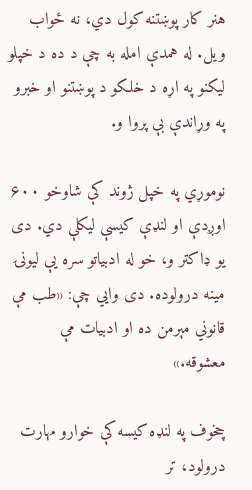هنر کار پوښتنه کول دي، نه ځواب ویل. له همدې امله به چې د ده د خپلو لیکنو په اړه د خلکو د پوښتنو او خبرو په وړاندې بې پروا و.

نوموړي په خپل ژوند کې شاوخو ۶۰۰ اوږدې او لنډې کیسې لیکلې دي. دی يو ډاکتر و، خو له ادبیاتو سره یې لیونۍ مینه درولوده. دی وایي چې: «طب مې قانوني مېرمن ده او ادبیات مې معشوقه.»

چخوف په لنډه کیسه کې خوارو مهارت درولود، تر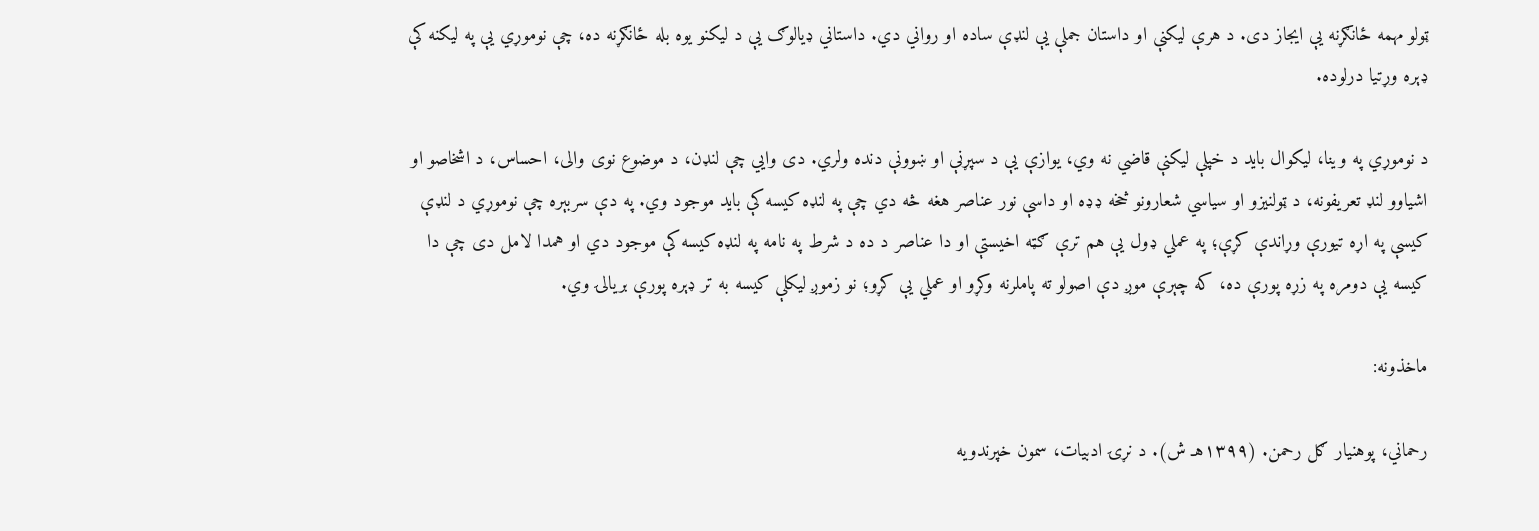ټولو مهمه ځانګړنه یې ایجاز دی. د هرې لیکنې او داستان جملې یې لنډې ساده او رواني دي. داستاني ډیالوګ یې د لیکنو یوه بله ځانګړنه ده، چې نوموړي یې په لیکنه کې ډېره وړتیا درلوده.

د نوموړي په وینا، لیکوال باید د خپلې لیکنې قاضي نه وي، یوازې یې د سپړنې او ښوونې دنده ولري. دی وایي چې لنډن، د موضوع نوی والی، احساس، د اشخاصو او اشیاوو لنډ تعریفونه، د ټولنیزو او سیاسي شعارونو څخه ډډه او داسې نور عناصر هغه څه دي چې په لنډه کیسه کې باید موجود وي. په دې سربېره چې نوموړي د لنډې کیسې په اړه تیورې وړاندې کړې؛ په عملي ډول یې هم ترې ګټه اخیستې او دا عناصر د ده د شرط په نامه په لنډه کیسه کې موجود دي او همدا لامل دی چې دا کیسه یې دومره په زړه پورې ده، که چېرې موږ دې اصولو ته پاملرنه وکړو او عملي یې کړو؛ نو زموږ لیکلې کیسه به تر ډېره پورې بریالۍ وي.

ماخذونه:

رحماني، پوهنیار ګل رحمن. (۱۳۹۹هـ ش). د نړۍ ادبیات، سمون خپرندویه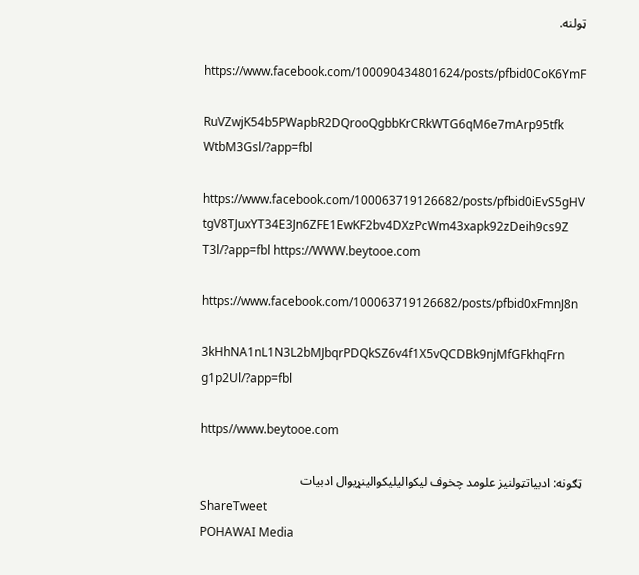ټولنه.

https://www.facebook.com/100090434801624/posts/pfbid0CoK6YmF

RuVZwjK54b5PWapbR2DQrooQgbbKrCRkWTG6qM6e7mArp95tfk WtbM3Gsl/?app=fbl

https://www.facebook.com/100063719126682/posts/pfbid0iEvS5gHV tgV8TJuxYT34E3Jn6ZFE1EwKF2bv4DXzPcWm43xapk92zDeih9cs9Z T3l/?app=fbl https://WWW.beytooe.com

https://www.facebook.com/100063719126682/posts/pfbid0xFmnJ8n

3kHhNA1nL1N3L2bMJbqrPDQkSZ6v4f1X5vQCDBk9njMfGFkhqFrn g1p2Ul/?app=fbl

https//www.beytooe.com

ټګونه: ادبیاتټولنیز علومد چخوف لیکواليلیکوالينړیوال ادبیات
ShareTweet
POHAWAI Media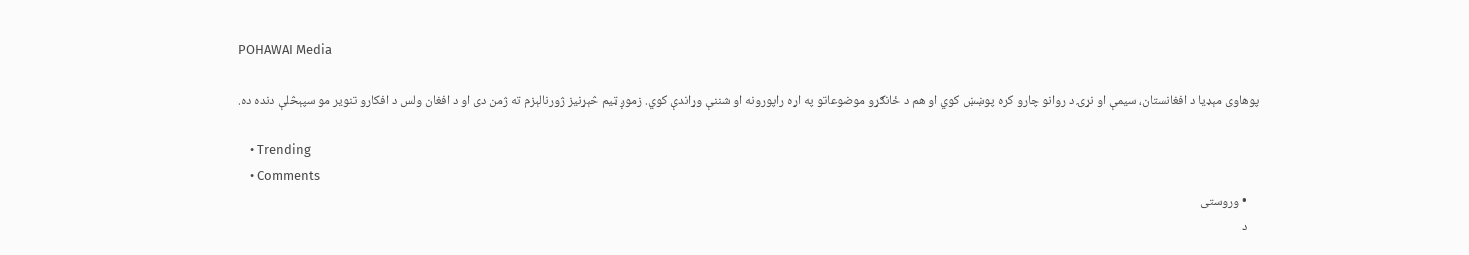POHAWAI Media

پوهاوی‌ مېډیا د افغانستان، سیمې او نړۍ د روانو چارو کره پوښښ کوي او هم د ځانګړو موضوعاتو په اړه راپورونه او شننې وړاندې کوي. زموږ ټیم څېړنیز ژورنالېزم ته ژمن دی او د افغان ولس د افکارو تنویر مو سپېڅلې دنده ده.

    • Trending
    • Comments
    • وروستی
    د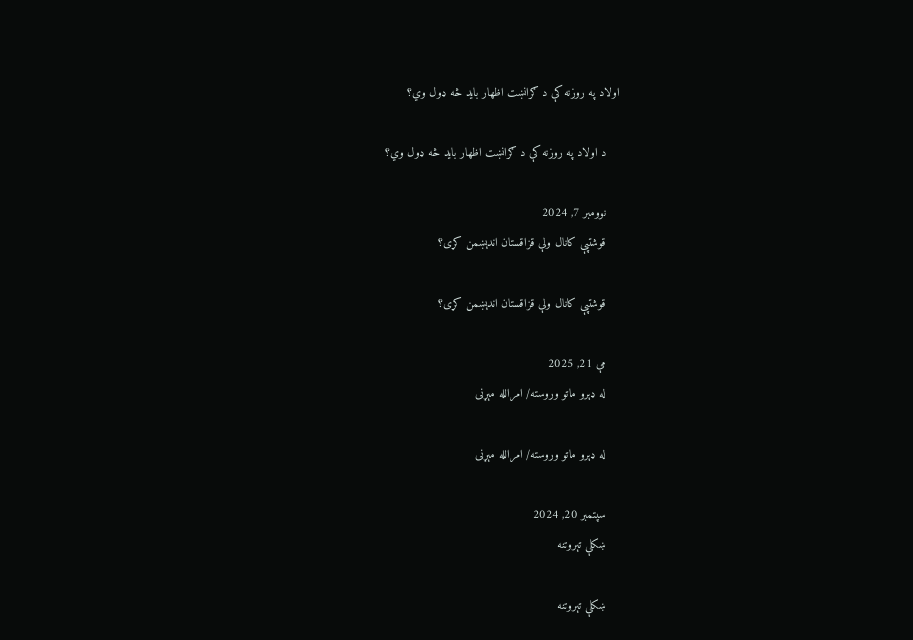اولاد په روزنه کې د ګرانښت اظهار باید څه ډول وي؟

    د اولاد په روزنه کې د ګرانښت اظهار باید څه ډول وي؟

    نوومبر 7, 2024
    قوشتپې کانال ولې قزاقستان اندېښمن کړی؟

    قوشتپې کانال ولې قزاقستان اندېښمن کړی؟

    مې 21, 2025
    له ډېرو ماتو وروسته/ امرالله مېړنی

    له ډېرو ماتو وروسته/ امرالله مېړنی

    سپتمبر 20, 2024
    ښکلې تېروتنه

    ښکلې تېروتنه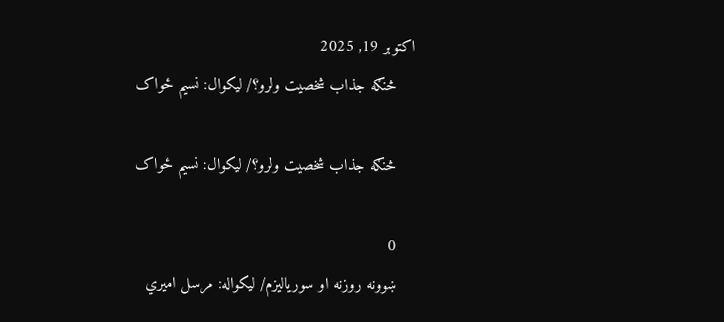اکتوبر 19, 2025
    څنګه جذاب شخصيت ولرو؟/ لیکوال: نسیم ځواک

    څنګه جذاب شخصيت ولرو؟/ لیکوال: نسیم ځواک

    0
    ښوونه روزنه او سوریالیزم/ لیکواله: مرسل امیري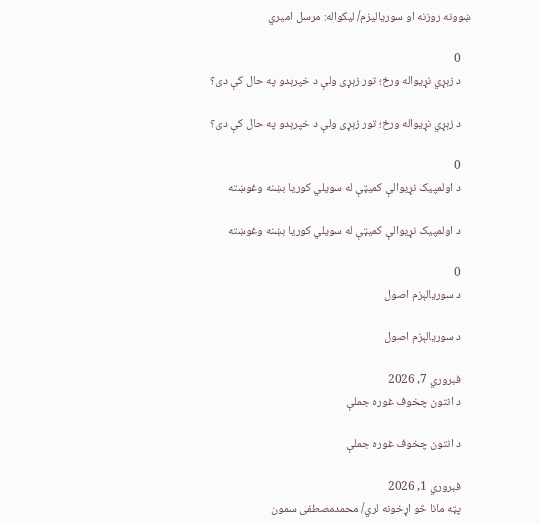ښوونه روزنه او سوریالیزم/ لیکواله: مرسل امیري

    0
    د زېړي نړیواله ورځ؛ تور زېړی ولې د خپرېدو په حال کې دی؟

    د زېړي نړیواله ورځ؛ تور زېړی ولې د خپرېدو په حال کې دی؟

    0
    د اولمپیک نړیوالې کمیټې له سویلي کوريا بښنه وغوښته

    د اولمپیک نړیوالې کمیټې له سویلي کوريا بښنه وغوښته

    0
    د سوریالېزم اصول

    د سوریالېزم اصول

    فبروري 7, 2026
    د انتون چخوف غوره جملې

    د انتون چخوف غوره جملې

    فبروري 1, 2026
    پټه مانا څو اړخونه لري/ محمدمصطفی سمون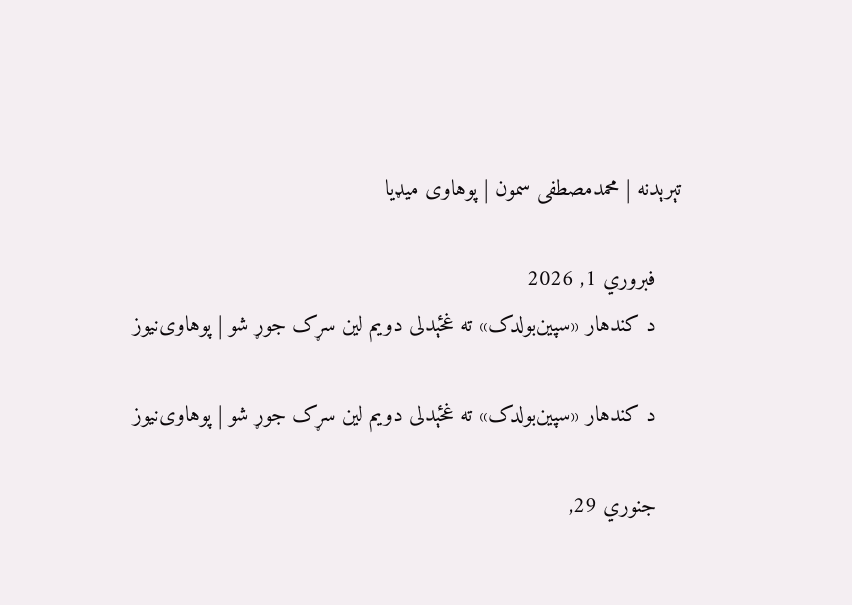تېرېدنه | محمد‌مصطفی سمون | پوهاوی‌ میډیا

    فبروري 1, 2026
    د کندهار «سپین‌بولدک» ته غځېدلی دویم لین سړک جوړ شو | پوهاوی‌نیوز

    د کندهار «سپین‌بولدک» ته غځېدلی دویم لین سړک جوړ شو | پوهاوی‌نیوز

    جنوري 29,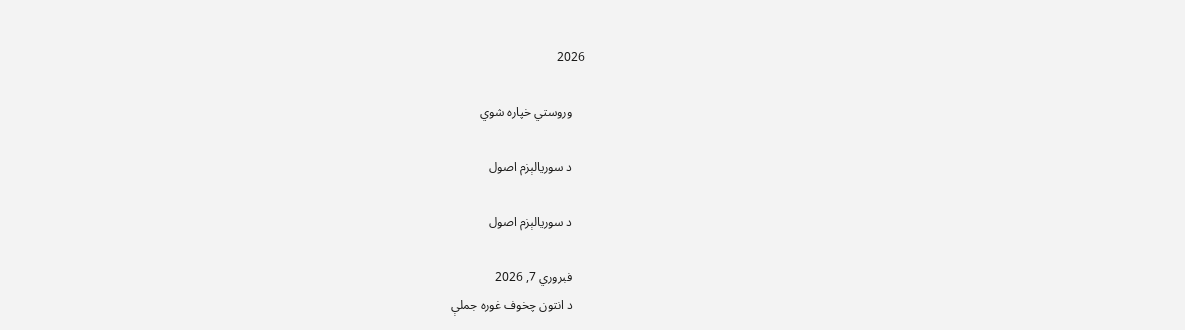2026

    وروستي خپاره شوي

    د سوریالېزم اصول

    د سوریالېزم اصول

    فبروري 7, 2026
    د انتون چخوف غوره جملې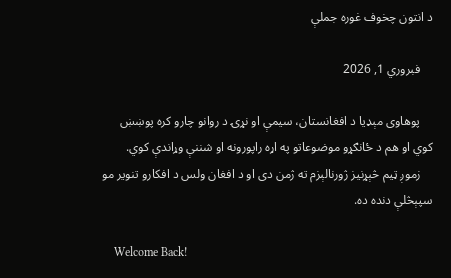د انتون چخوف غوره جملې

    فبروري 1, 2026

    پوهاوی‌ مېډیا د افغانستان، سیمې او نړۍ د روانو چارو کره پوښښ کوي او هم د ځانګړو موضوعاتو په اړه راپورونه او شننې وړاندې کوي.
    زموږ ټیم څېړنیز ژورنالېزم ته ژمن دی او د افغان ولس د افکارو تنویر مو سپېڅلې دنده ده.

    Welcome Back!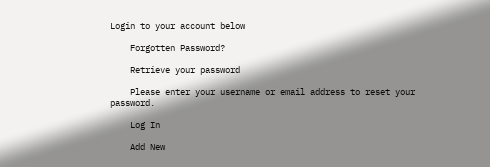Login to your account below

    Forgotten Password?

    Retrieve your password

    Please enter your username or email address to reset your password.

    Log In

    Add New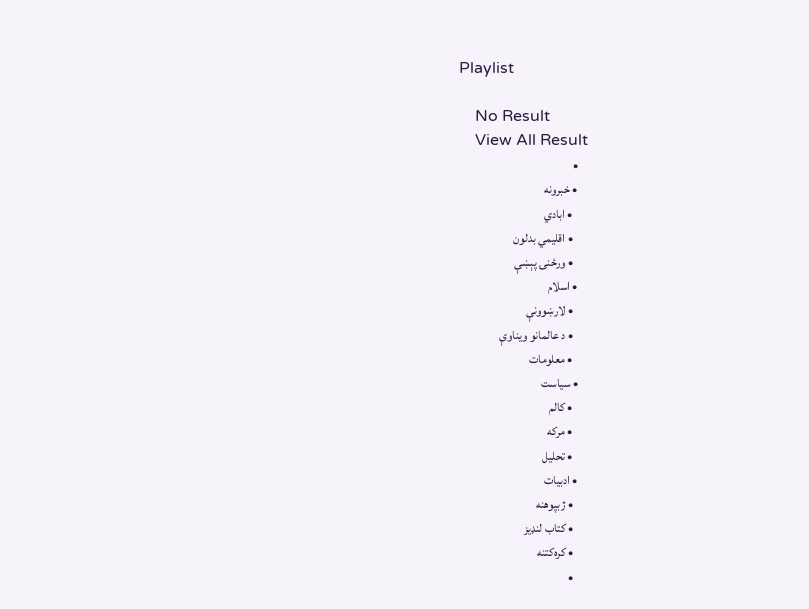Playlist

    No Result
    View All Result
    •
    • خبرونه
      • ابادي
      • اقلیمي بدلون
      • ورځنۍ پېښې
    • اسلام
      • لارښوونې
      • د عالمانو ویناوې
      • معلومات
    • سیاست
      • کالم
      • مرکه
      • تحلیل
    • ادبیات
      • ژبپوهنه
      • کتاب لنډیز
      • کره‌کتنه
      •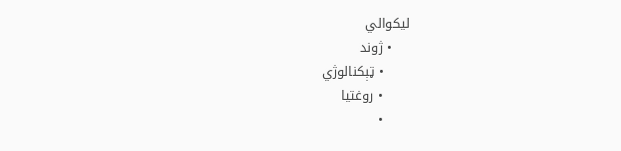لیکوالي
    • ژوند
      • ټېکنالوژي
      • روغتیا
      •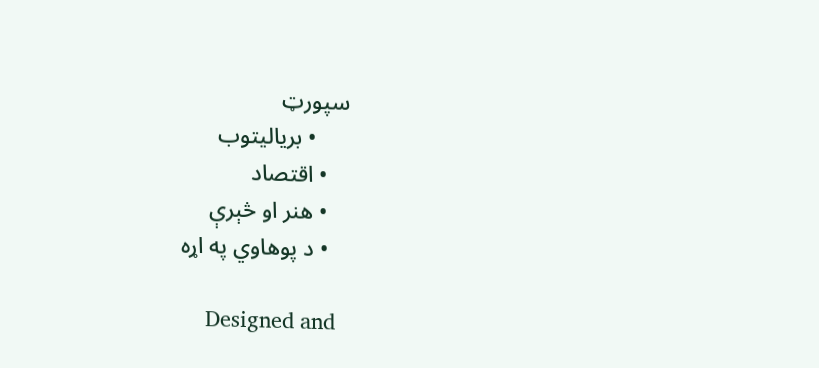سپورټ
      • بریالیتوب
    • اقتصاد
    • هنر او څېرې
    • د پوهاوي په اړه

    Designed and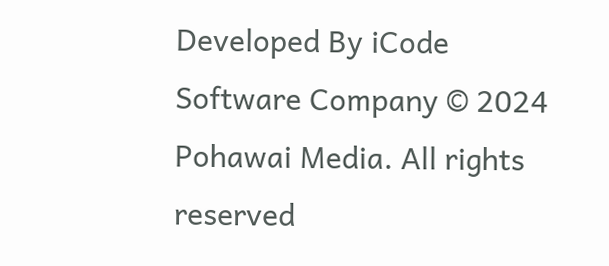Developed By iCode Software Company © 2024 Pohawai Media. All rights reserved